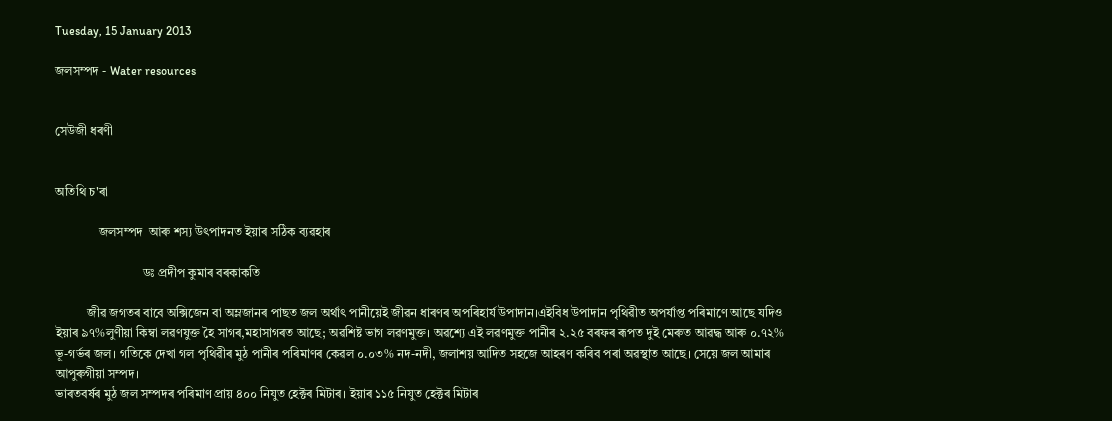Tuesday, 15 January 2013

জলসম্পদ - Water resources


সেউজী ধৰণী


অতিথি চ'ৰা

              জলসম্পদ  আৰু শস্য উৎপাদনত ইয়াৰ সঠিক ব্যৱহাৰ

                            ডঃ প্রদীপ কুমাৰ বৰকাকতি

          জীৱ জগতৰ বাবে অক্সিজেন বা অম্লজানৰ পাছত জল অর্থাৎ পানীয়েই জীৱন ধাৰণৰ অপৰিহার্য উপাদান।এইবিধ উপাদান পৃথিৱীত অপর্যাপ্ত পৰিমাণে আছে যদিও ইয়াৰ ৯৭%লুণীয়া কিম্বা লৱণযুক্ত হৈ সাগৰ,মহাসাগৰত আছে; অৱশিষ্ট ভাগ লৱণমুক্ত। অৱশ্যে এই লৱণমুক্ত পানীৰ ২.২৫ বৰফৰ ৰূপত দুই মেৰুত আৱদ্ধ আৰু ০.৭২% ভূ-গর্ভৰ জল। গতিকে দেখা গল পৃথিৱীৰ মুঠ পানীৰ পৰিমাণৰ কেৱল ০.০৩% নদ-নদী, জলাশয় আদিত সহজে আহৰণ কৰিব পৰা অৱস্থাত আছে। সেয়ে জল আমাৰ আপুৰুগীয়া সম্পদ।
ভাৰতবর্ষৰ মুঠ জল সম্পদৰ পৰিমাণ প্রায় ৪০০ নিযুত হেক্টৰ মিটাৰ। ইয়াৰ ১১৫ নিযুত হেক্টৰ মিটাৰ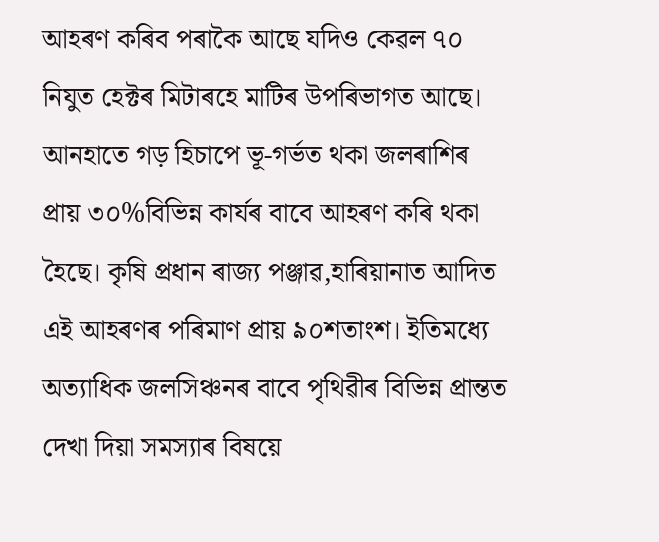আহৰণ কৰিব পৰাকৈ আছে যদিও কেৱল ৭০ নিযুত হেক্টৰ মিটাৰহে মাটিৰ উপৰিভাগত আছে। আনহাতে গড় হিচাপে ভূ-গর্ভত থকা জলৰাশিৰ প্রায় ৩০%বিভিন্ন কার্যৰ বাবে আহৰণ কৰি থকা হৈছে। কৃষি প্রধান ৰাজ্য পঞ্জাৱ,হাৰিয়ানাত আদিত এই আহৰণৰ পৰিমাণ প্রায় ৯০শতাংশ। ইতিমধ্যে অত্যাধিক জলসিঞ্চনৰ বাবে পৃথিৱীৰ বিভিন্ন প্রান্তত দেখা দিয়া সমস্যাৰ বিষয়ে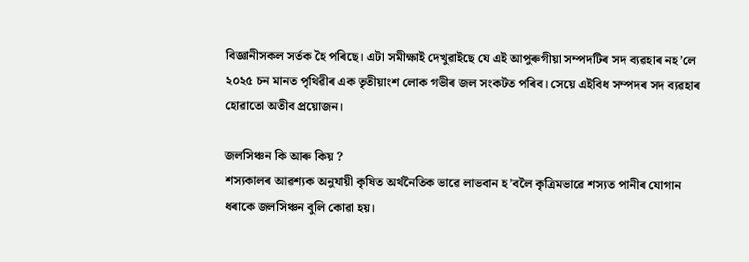বিজ্ঞানীসকল সর্তক হৈ পৰিছে। এটা সমীক্ষাই দেখুৱাইছে যে এই আপুৰুগীয়া সম্পদটিৰ সদ ব্যৱহাৰ নহ’লে ২০২৫ চন মানত পৃথিৱীৰ এক তৃতীয়াংশ লোক গভীৰ জল সংকটত পৰিব। সেয়ে এইবিধ সম্পদৰ সদ ব্যৱহাৰ হোৱাতো অতীব প্রয়োজন।

জলসিঞ্চন কি আৰু কিয় ?
শস্যকালৰ আৱশ্যক অনুযায়ী কৃষিত অর্থনৈতিক ভাৱে লাভবান হ’বলৈ কৃত্রিমভাৱে শস্যত পানীৰ যোগান ধৰাকে জলসিঞ্চন বুলি কোৱা হয়।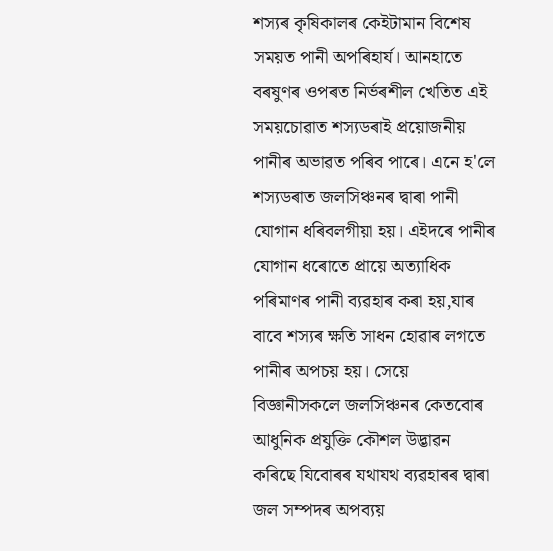শস্যৰ কৃষিকালৰ কেইটামান বিশেষ সময়ত পানী অপৰিহার্য। আনহাতে বৰষুণৰ ওপৰত নির্ভৰশীল খেতিত এই সময়চোৱাত শস্যডৰাই প্রয়োজনীয় পানীৰ অভাৱত পৰিব পাৰে। এনে হ'লে শস্যডৰাত জলসিঞ্চনৰ দ্বাৰা পানী যোগান ধৰিবলগীয়া হয়। এইদৰে পানীৰ যোগান ধৰোতে প্রায়ে অত্যাধিক পৰিমাণৰ পানী ব্যৱহাৰ কৰা হয়,যাৰ বাবে শস্যৰ ক্ষতি সাধন হোৱাৰ লগতে পানীৰ অপচয় হয়। সেয়ে বিজ্ঞানীসকলে জলসিঞ্চনৰ কেতবোৰ আধুনিক প্রযুক্তি কৌশল উদ্ভাৱন কৰিছে যিবোৰৰ যথাযথ ব্যৱহাৰৰ দ্বাৰা জল সম্পদৰ অপব্যয়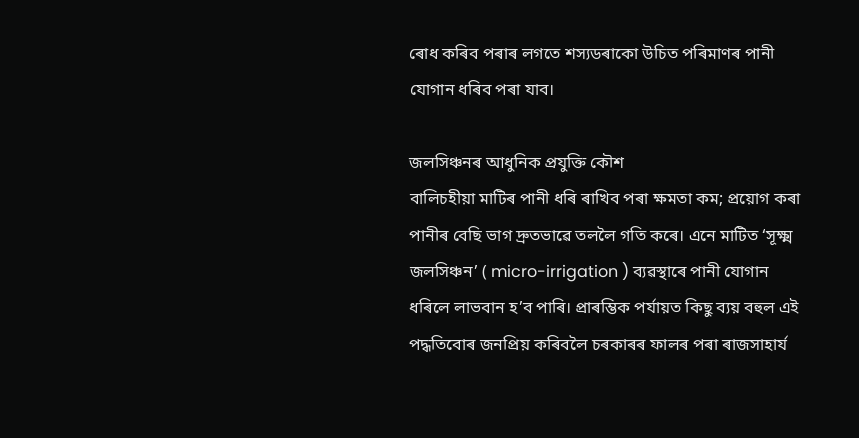ৰোধ কৰিব পৰাৰ লগতে শস্যডৰাকো উচিত পৰিমাণৰ পানী যোগান ধৰিব পৰা যাব।

জলসিঞ্চনৰ আধুনিক প্রযুক্তি কৌশ
বালিচহীয়া মাটিৰ পানী ধৰি ৰাখিব পৰা ক্ষমতা কম; প্রয়োগ কৰা পানীৰ বেছি ভাগ দ্রুতভাৱে তললৈ গতি কৰে। এনে মাটিত ‘সূক্ষ্ম জলসিঞ্চন’ ( micro-irrigation ) ব্যৱস্থাৰে পানী যোগান ধৰিলে লাভবান হ’ব পাৰি। প্রাৰম্ভিক পর্যায়ত কিছু ব্যয় বহুল এই পদ্ধতিবোৰ জনপ্রিয় কৰিবলৈ চৰকাৰৰ ফালৰ পৰা ৰাজসাহার্য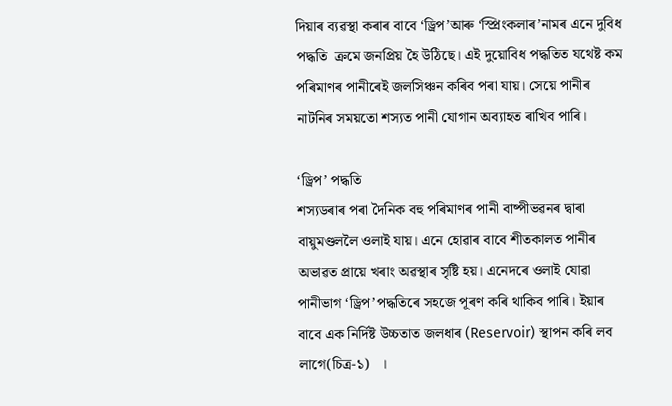দিয়াৰ ব্যৱস্থা কৰাৰ বাবে ‘ড্রিপ’আৰু ‘স্প্রিংকলাৰ’নামৰ এনে দুবিধ পদ্ধতি  ক্রমে জনপ্রিয় হৈ উঠিছে। এই দুয়োবিধ পদ্ধতিত যথেষ্ট কম পৰিমাণৰ পানীৰেই জলসিঞ্চন কৰিব পৰা যায়। সেয়ে পানীৰ নাটনিৰ সময়তো শস্যত পানী যোগান অব্যাহত ৰাখিব পাৰি।

‘ড্রিপ’ পদ্ধতি
শস্যডৰাৰ পৰা দৈনিক বহু পৰিমাণৰ পানী বাষ্পীভৱনৰ দ্বাৰা বায়ুমণ্ডললৈ ওলাই যায়। এনে হোৱাৰ বাবে শীতকালত পানীৰ অভাৱত প্রায়ে খৰাং অৱস্থাৰ সৃষ্টি হয়। এনেদৰে ওলাই যোৱা পানীভাগ ‘ড্রিপ’পদ্ধতিৰে সহজে পূৰণ কৰি থাকিব পাৰি। ইয়াৰ বাবে এক নির্দিষ্ট উচ্চতাত জলধাৰ (Reservoir) স্থাপন কৰি লব লাগে(চিত্র-১)   ।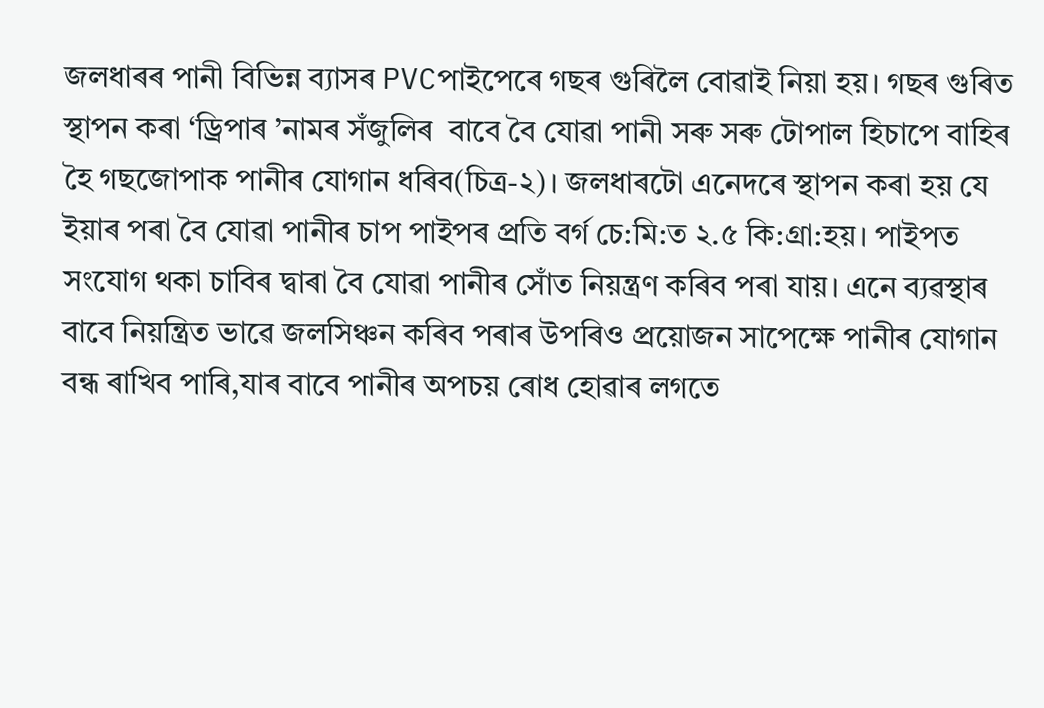জলধাৰৰ পানী বিভিন্ন ব্যাসৰ PVCপাইপেৰে গছৰ গুৰিলৈ বোৱাই নিয়া হয়। গছৰ গুৰিত স্থাপন কৰা ‘ড্রিপাৰ ’নামৰ সঁজুলিৰ  বাবে বৈ যোৱা পানী সৰু সৰু টোপাল হিচাপে বাহিৰ হৈ গছজোপাক পানীৰ যোগান ধৰিব(চিত্র-২)। জলধাৰটো এনেদৰে স্থাপন কৰা হয় যে ইয়াৰ পৰা বৈ যোৱা পানীৰ চাপ পাইপৰ প্রতি বর্গ চে:মি:ত ২.৫ কি:গ্রা:হয়। পাইপত সংযোগ থকা চাবিৰ দ্বাৰা বৈ যোৱা পানীৰ সোঁত নিয়ন্ত্রণ কৰিব পৰা যায়। এনে ব্যৱস্থাৰ বাবে নিয়ন্ত্রিত ভাৱে জলসিঞ্চন কৰিব পৰাৰ উপৰিও প্রয়োজন সাপেক্ষে পানীৰ যোগান বন্ধ ৰাখিব পাৰি,যাৰ বাবে পানীৰ অপচয় ৰোধ হোৱাৰ লগতে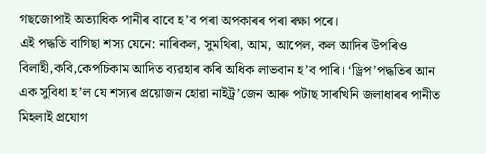গছজোপাই অত্যাধিক পানীৰ বাবে হ’ব পৰা অপকাৰৰ পৰা ৰক্ষা পৰে।
এই পদ্ধতি বাগিছা শস্য যেনে: নাৰিকল, সুমথিৰা, আম, আপেল, কল আদিৰ উপৰিও বিলাহী,কবি,কেপচিকাম আদিত ব্যৱহাৰ কৰি অধিক লাভবান হ’ব পাৰি। ‘ড্রিপ’পদ্ধতিৰ আন এক সুবিধা হ’ল যে শস্যৰ প্রয়োজন হোৱা নাইট্র’জেন আৰু পটাছ সাৰখিনি জলাধাৰৰ পানীত মিহলাই প্রযোগ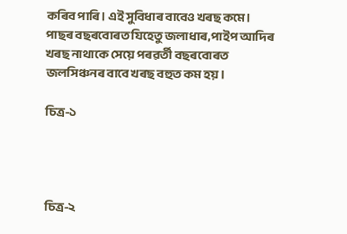কৰিব পাৰি। এই সুবিধাৰ বাবেও খৰছ কমে। পাছৰ বছৰবোৰত যিহেতু জলাধাৰ,পাইপ আদিৰ খৰছ নাথাকে সেয়ে পৰৱর্তী বছৰবোৰত জলসিঞ্চনৰ বাবে খৰছ বহুত কম হয়।

চিত্র-১




চিত্র-২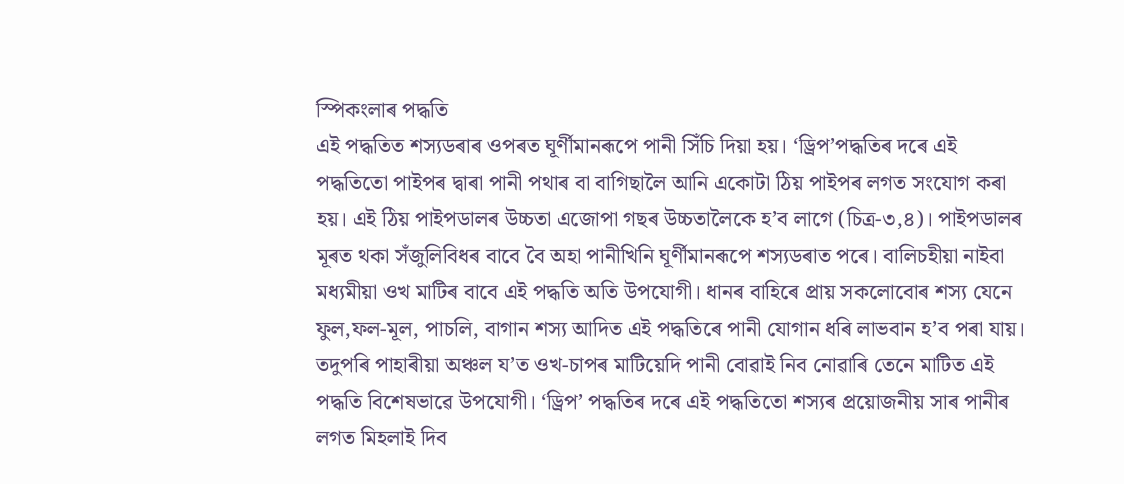স্পিকংলাৰ পদ্ধতি
এই পদ্ধতিত শস্যডৰাৰ ওপৰত ঘূর্ণীমানৰূপে পানী সিঁচি দিয়া হয়। ‘ড্রিপ’পদ্ধতিৰ দৰে এই পদ্ধতিতো পাইপৰ দ্বাৰা পানী পথাৰ বা বাগিছালৈ আনি একোটা ঠিয় পাইপৰ লগত সংযোগ কৰা হয়। এই ঠিয় পাইপডালৰ উচ্চতা এজোপা গছৰ উচ্চতালৈকে হ’ব লাগে (চিত্র-৩,৪)। পাইপডালৰ মূৰত থকা সঁজুলিবিধৰ বাবে বৈ অহা পানীখিনি ঘূর্ণীমানৰূপে শস্যডৰাত পৰে। বালিচহীয়া নাইবা মধ্যমীয়া ওখ মাটিৰ বাবে এই পদ্ধতি অতি উপযোগী। ধানৰ বাহিৰে প্রায় সকলোবোৰ শস্য যেনে ফুল,ফল-মূল, পাচলি, বাগান শস্য আদিত এই পদ্ধতিৰে পানী যোগান ধৰি লাভবান হ’ব পৰা যায়। তদুপৰি পাহাৰীয়া অঞ্চল য’ত ওখ-চাপৰ মাটিয়েদি পানী বোৱাই নিব নোৱাৰি তেনে মাটিত এই পদ্ধতি বিশেষভাৱে উপযোগী। ‘ড্রিপ’ পদ্ধতিৰ দৰে এই পদ্ধতিতো শস্যৰ প্রয়োজনীয় সাৰ পানীৰ লগত মিহলাই দিব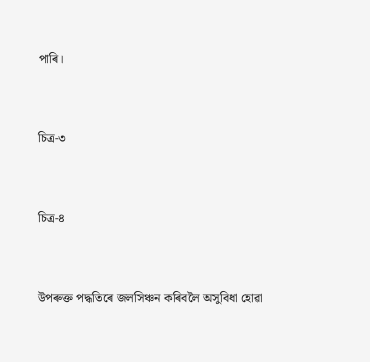পাৰি।


চিত্র-৩


চিত্র-৪


উপৰুক্ত পদ্ধতিৰে জলসিঞ্চন কৰিবলৈ অসুবিধা হোৱা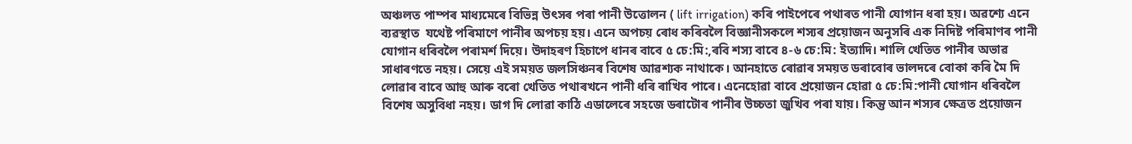অঞ্চলত পাম্পৰ মাধ্যমেৰে বিভিন্ন উৎসৰ পৰা পানী উত্তোলন ( lift irrigation) কৰি পাইপেৰে পথাৰত পানী যোগান ধৰা হয়। অৱশ্যে এনে ব্যৱস্থাত  যথেষ্ট পৰিমাণে পানীৰ অপচয় হয়। এনে অপচয় ৰোধ কৰিবলৈ বিজ্ঞানীসকলে শস্যৰ প্রয়োজন অনুসৰি এক নিদিষ্ট পৰিমাণৰ পানী যোগান ধৰিবলৈ পৰামর্শ দিয়ে। উদাহৰণ হিচাপে ধানৰ বাবে ৫ চে:মি:,ৰবি শস্য বাবে ৪-৬ চে:মি: ইত্যাদি। শালি খেতিত পানীৰ অভাৱ সাধাৰণতে নহয়। সেয়ে এই সময়ত জলসিঞ্চনৰ বিশেষ আৱশ্যক নাথাকে। আনহাতে ৰোৱাৰ সময়ত ডৰাবোৰ ভালদৰে বোকা কৰি মৈ দি লোৱাৰ বাবে আহু আৰু বৰো খেতিত পথাৰখনে পানী ধৰি ৰাখিব পাৰে। এনেহোৱা বাবে প্রয়োজন হোৱা ৫ চে:মি:পানী যোগান ধৰিবলৈ বিশেষ অসুবিধা নহয়। ডাগ দি লোৱা কাঠি এডালেৰে সহজে ডৰাটোৰ পানীৰ উচ্চতা জুখিব পৰা যায়। কিন্তু আন শস্যৰ ক্ষেত্রত প্রয়োজন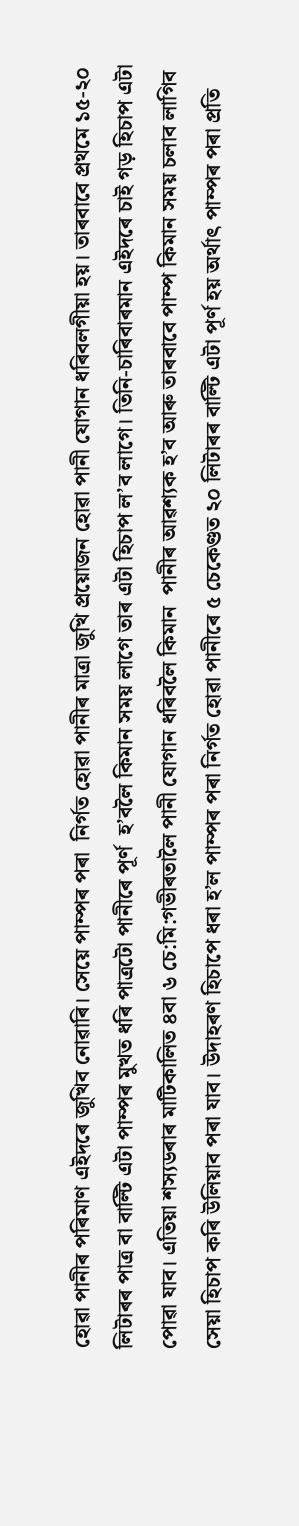হোৱা পানীৰ পৰিমাণ এইদৰে জুখিব নোৱাৰি। সেয়ে পাম্পৰ পৰা  নির্গত হোৱা পানীৰ মাত্রা জুখি প্রয়োজন হোৱা পানী যোগান ধৰিবলগীয়া হয়। তাৰবাবে প্রথমে ১৫-২০ লিটাৰৰ পাত্র বা বাল্টি এটা পাম্পৰ মুখত ধৰি পাত্রটো পানীৰে পূর্ণ  হ’বলৈ কিমান সময় লাগে তাৰ এটা হিচাপ ল’ব লাগে। তিনি-চাৰিবাৰমান এইদৰে চাই গড় হিচাপ এটা পোৱা যাব। এতিয়া শস্যডৰাৰ মাটিকালিত ৪বা ৬ চে:মি:গভীৰতালৈ পানী যোগান ধৰিবলৈ কিমান  পানীৰ আৱশ্যক হ’ব আৰু তাৰবাবে পাম্প কিমান সময় চলাব লাগিব সেয়া হিচাপ কৰি উলিয়াব পৰা যাব। উদাহৰণ হিচাপে ধৰা হ’ল পাম্পৰ পৰা নির্গত হোৱা পানীৰে ৫ চেকেণ্ডত ২০ লিটাৰৰ বাল্টি এটা পূর্ণ হয় অর্থাৎ পাম্পৰ পৰা প্রতি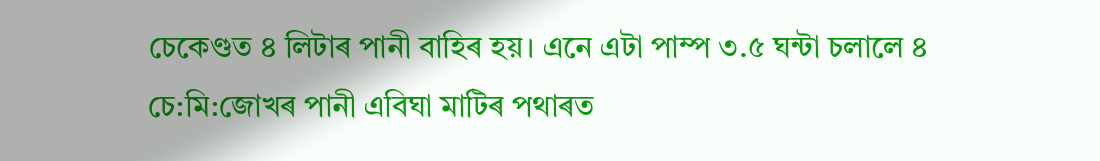চেকেণ্ডত ৪ লিটাৰ পানী বাহিৰ হয়। এনে এটা পাম্প ৩.৫ ঘন্টা চলালে ৪ চে:মি:জোখৰ পানী এবিঘা মাটিৰ পথাৰত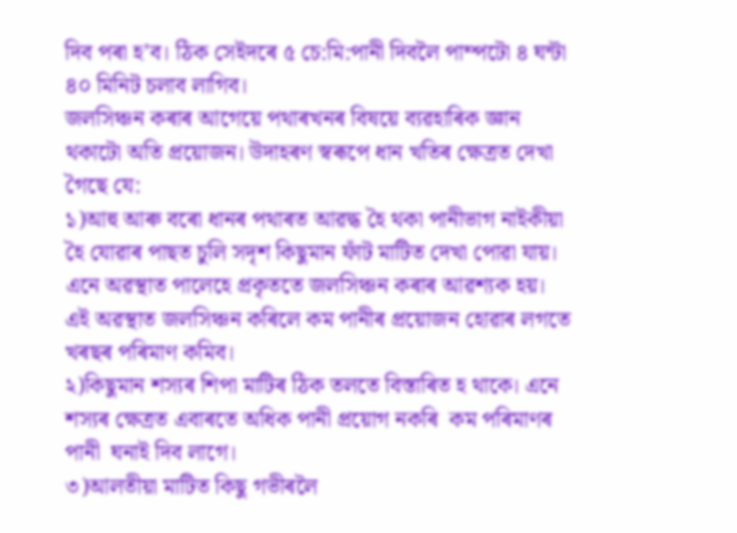দিব পৰা হ’ব। ঠিক সেইদৰে ৫ চে:মি:পানী দিবলৈ পাম্পটো ৪ ঘন্টা ৪০ মিনিট চলাব লাগিব।
জলসিঞ্চন কৰাৰ আগেয়ে পথাৰখনৰ বিষয়ে ব্যৱহাৰিক জ্ঞান থকাটো অতি প্রয়োজন। উদাহৰণ স্বৰূপে ধান খতিৰ ক্ষেত্রত দেখা গৈছে যে:
১)আহু আৰু বৰো ধানৰ পথাৰত আৱদ্ধ হৈ থকা পানীভাগ নাইকীয়া হৈ যোৱাৰ পাছত চুলি সদৃশ কিছুমান ফাঁট মাটিত দেখা পোৱা যায়। এনে অৱস্থাত পালেহে প্রকৃততে জলসিঞ্চন কৰাৰ আৱশ্যক হয়। এই অৱস্থাত জলসিঞ্চন কৰিলে কম পানীৰ প্রয়োজন হোৱাৰ লগতে খৰছৰ পৰিমাণ কমিব।
২)কিছুমান শস্যৰ শিপা মাটিৰ ঠিক তলতে বিস্তাৰিত হ থাকে। এনে শস্যৰ ক্ষেত্রত এবাৰতে অধিক পানী প্রয়োগ নকৰি  কম পৰিমাণৰ পানী  ঘনাই দিব লাগে।
৩)আলতীয়া মাটিত কিছু গভীৰলৈ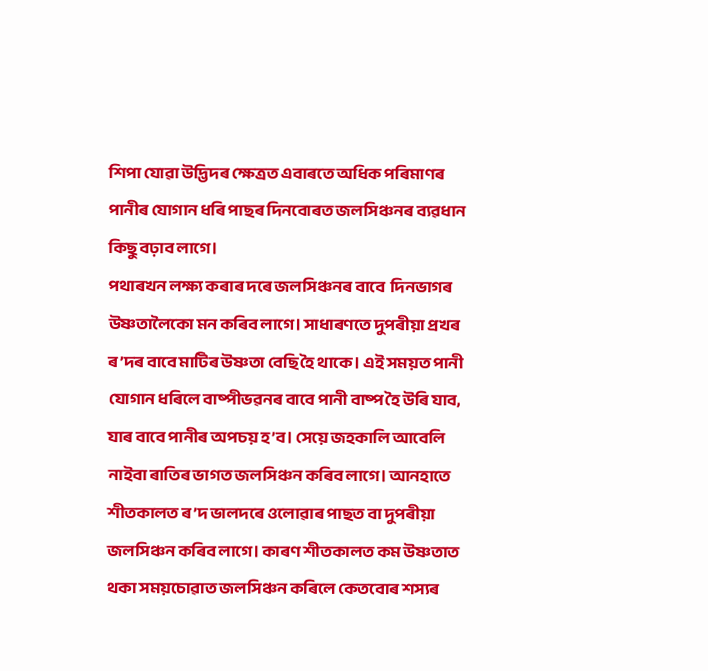শিপা যোৱা উদ্ভিদৰ ক্ষেত্রত এবাৰতে অধিক পৰিমাণৰ পানীৰ যোগান ধৰি পাছৰ দিনবোৰত জলসিঞ্চনৰ ব্যৱধান কিছু বঢ়াব লাগে।
পথাৰখন লক্ষ্য কৰাৰ দৰে জলসিঞ্চনৰ বাবে  দিনভাগৰ উষ্ণতালৈকো মন কৰিব লাগে। সাধাৰণতে দুপৰীয়া প্রখৰ ৰ’দৰ বাবে মাটিৰ উষ্ণতা বেছি হৈ থাকে। এই সময়ত পানী যোগান ধৰিলে বাষ্পীভৱনৰ বাবে পানী বাষ্প হৈ উৰি যাব, যাৰ বাবে পানীৰ অপচয় হ’ব। সেয়ে জহকালি আবেলি নাইবা ৰাতিৰ ভাগত জলসিঞ্চন কৰিব লাগে। আনহাতে শীতকালত ৰ’দ ভালদৰে ওলোৱাৰ পাছত বা দুপৰীয়া জলসিঞ্চন কৰিব লাগে। কাৰণ শীতকালত কম উষ্ণতাত থকা সময়চোৱাত জলসিঞ্চন কৰিলে কেতবোৰ শস্যৰ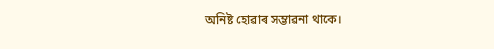অনিষ্ট হোৱাৰ সম্ভাৱনা থাকে।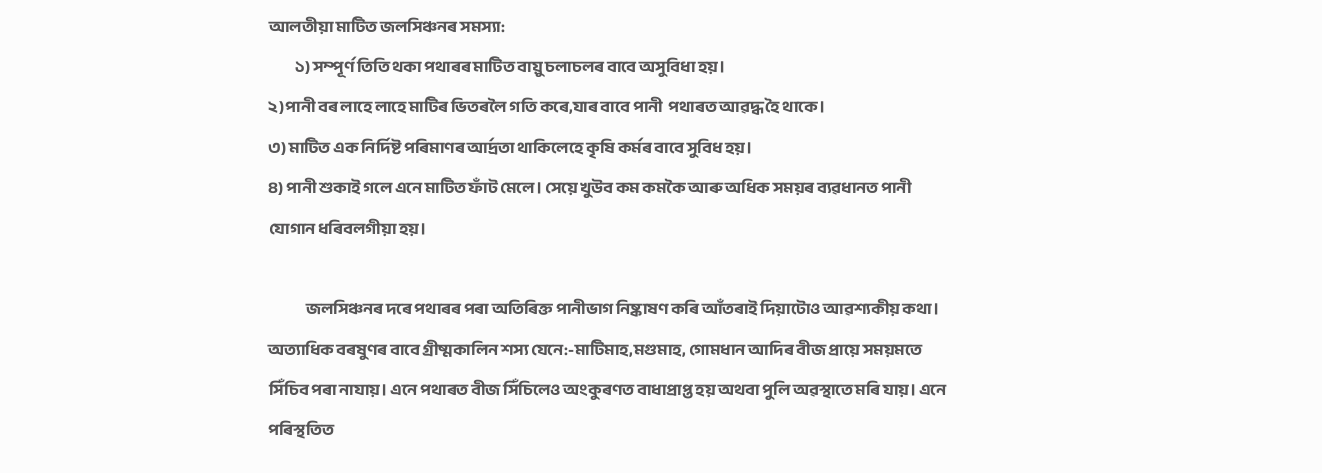আলতীয়া মাটিত জলসিঞ্চনৰ সমস্যা:
          ১) সম্পূর্ণ তিতি থকা পথাৰৰ মাটিত বায়ু চলাচলৰ বাবে অসুবিধা হয়।
২)পানী বৰ লাহে লাহে মাটিৰ ভিতৰলৈ গতি কৰে,যাৰ বাবে পানী  পথাৰত আৱদ্ধ হৈ থাকে।
৩) মাটিত এক নির্দিষ্ট পৰিমাণৰ আর্দ্রতা থাকিলেহে কৃষি কর্মৰ বাবে সুবিধ হয়।
৪) পানী শুকাই গলে এনে মাটিত ফাঁট মেলে। সেয়ে খুউব কম কমকৈ আৰু অধিক সময়ৰ ব্যৱধানত পানী যোগান ধৰিবলগীয়া হয়।

              জলসিঞ্চনৰ দৰে পথাৰৰ পৰা অতিৰিক্ত পানীভাগ নিষ্কাষণ কৰি আঁতৰাই দিয়াটোও আৱশ্যকীয় কথা। অত্যাধিক বৰষুণৰ বাবে গ্রীষ্মকালিন শস্য যেনে:-মাটিমাহ,মগুমাহ, গোমধান আদিৰ বীজ প্রায়ে সময়মতে সিঁচিব পৰা নাযায়। এনে পথাৰত বীজ সিঁচিলেও অংকুৰণত বাধাপ্রাপ্ত হয় অথবা পুলি অৱস্থাতে মৰি যায়। এনে পৰিস্থতিত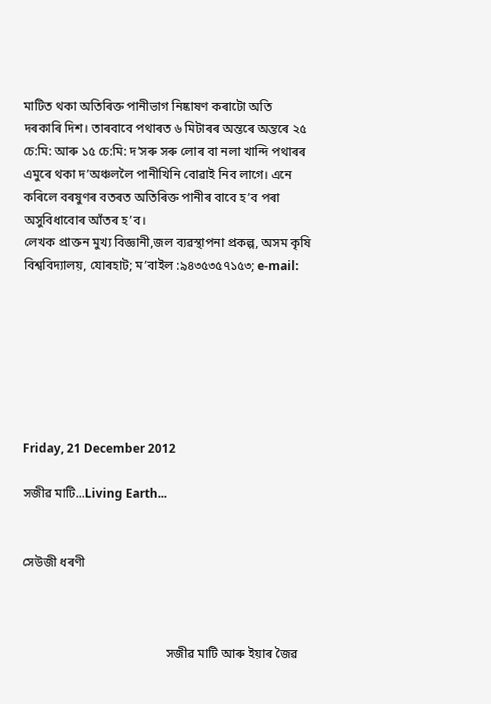মাটিত থকা অতিৰিক্ত পানীভাগ নিষ্কাষণ কৰাটো অতি দৰকাৰি দিশ। তাৰবাবে পথাৰত ৬ মিটাৰৰ অন্তৰে অন্তৰে ২৫ চে:মি: আৰু ১৫ চে:মি: দ’সৰু সৰু লোৰ বা নলা খান্দি পথাৰৰ এমুৰে থকা দ’অঞ্চললৈ পানীখিনি বোৱাই নিব লাগে। এনে কৰিলে বৰষুণৰ বতৰত অতিৰিক্ত পানীৰ বাবে হ’ব পৰা অসুবিধাবোৰ আঁতৰ হ’ব।
লেখক প্রাক্তন মুখ্য বিজ্ঞানী,জল ব্যৱস্থাপনা প্রকল্প, অসম কৃষি বিশ্ববিদ্যালয়, যোৰহাট; ম’বাইল :৯৪৩৫৩৫৭১৫৩; e-mail:







Friday, 21 December 2012

সজীৱ মাটি...Living Earth...


সেউজী ধৰণী



                                              সজীৱ মাটি আৰু ইয়াৰ জৈৱ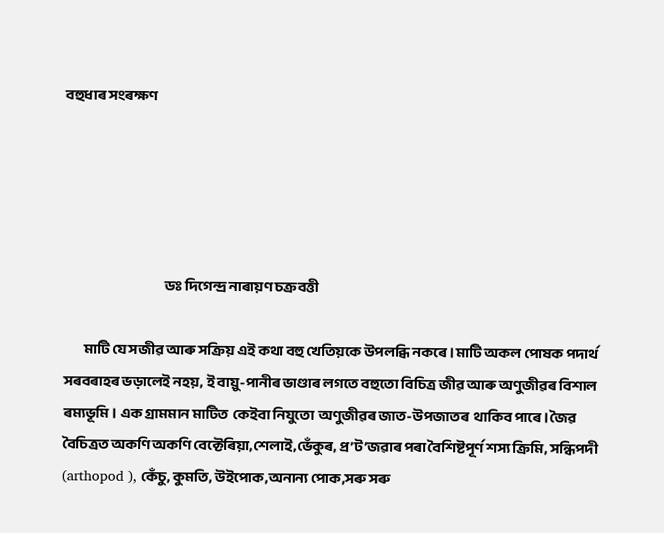বহুধাৰ সংৰক্ষণ





                                            ডঃ দিগেন্দ্র নাৰায়ণ চক্ৰবত্তী

         মাটি যে সজীৱ আৰু সক্ৰিয় এই কথা বহু খেতিয়কে উপলব্ধি নকৰে। মাটি অকল পোষক পদার্থ সৰবৰাহৰ ভড়ালেই নহয়, ই বায়ু-পানীৰ ভাণ্ডাৰ লগতে বহুতো বিচিত্র জীৱ আৰু অণুজীৱৰ বিশাল ৰম্যভূমি। এক গ্রামমান মাটিত  কেইবা নিযুতো  অণুজীৱৰ জাত-উপজাতৰ  থাকিব পাৰে। জৈৱ বৈচিত্রত অকণি অকণি বেক্টেৰিয়া,শেলাই,ভেঁকুৰ, প্র’ট’জৱাৰ পৰা বৈশিষ্টপূর্ণ শস্য ক্রিমি, সন্ধিপদী (arthopod ), কেঁচু, কুমতি, উইপোক,অনান্য পোক,সৰু সৰু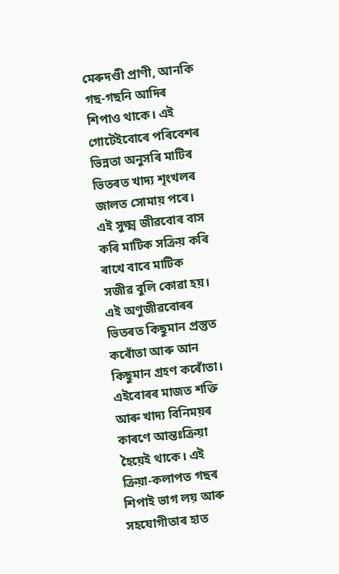মেৰুদণ্ডী প্রাণী, আনকি গছ-গছনি আদিৰ শিপাও থাকে। এই গোটেইবোৰে পৰিবেশৰ ভিন্নতা অনুসৰি মাটিৰ ভিতৰত খাদ্য শৃংখলৰ জালত সোমায় পৰে। এই সুক্ষ্ম জীৱবোৰ বাস কৰি মাটিক সক্রিয় কৰি ৰাখে বাবে মাটিক সজীৱ বুলি কোৱা হয়। এই অণুজীৱবোৰৰ ভিতৰত কিছুমান প্রস্তুত কৰোঁতা আৰু আন কিছুমান গ্রহণ কৰোঁতা। এইবোৰৰ মাজত শক্তি আৰু খাদ্য বিনিময়ৰ কাৰণে আন্তঃক্রিয়া হৈয়েই থাকে। এই ক্রিয়া-কলাপত গছৰ শিপাই ভাগ লয় আৰু সহযোগীতাৰ হাত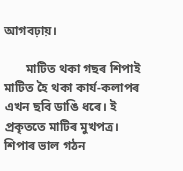আগবঢ়ায়।

       মাটিত থকা গছৰ শিপাই মাটিত হৈ থকা কার্য-কলাপৰ এখন ছবি ডাঙি ধৰে। ই প্রকৃততে মাটিৰ মুখপত্র। শিপাৰ ভাল গঠন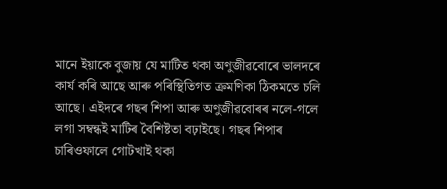মানে ইয়াকে বুজায় যে মাটিত থকা অণুজীৱবোৰে ভালদৰে কার্য কৰি আছে আৰু পৰিস্থিতিগত ক্রমণিকা ঠিকমতে চলি আছে। এইদৰে গছৰ শিপা আৰু অণুজীৱবোৰৰ নলে-গলে লগা সম্বন্ধই মাটিৰ বৈশিষ্টতা বঢ়াইছে। গছৰ শিপাৰ চাৰিওফালে গোটখাই থকা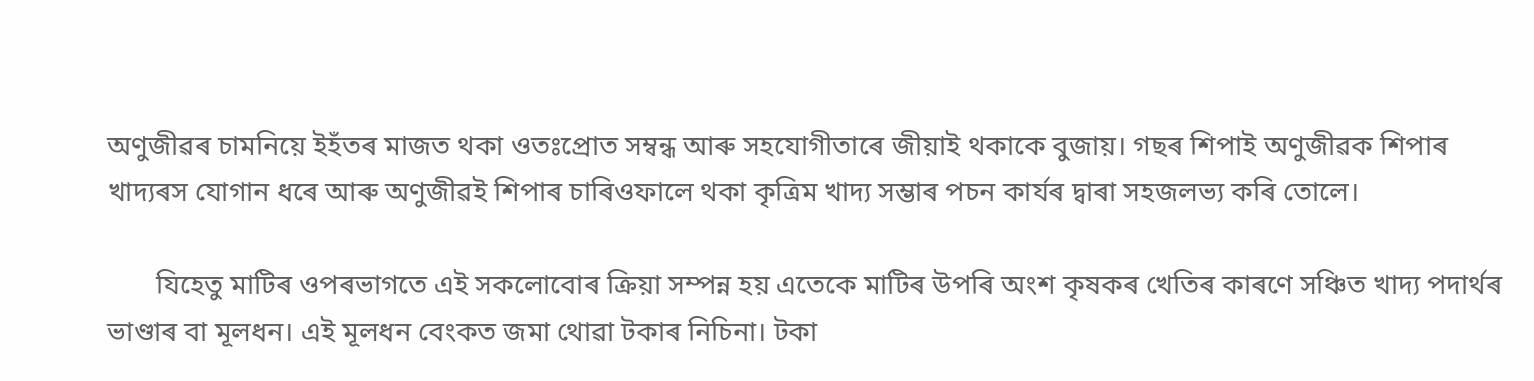অণুজীৱৰ চামনিয়ে ইহঁতৰ মাজত থকা ওতঃপ্রোত সম্বন্ধ আৰু সহযোগীতাৰে জীয়াই থকাকে বুজায়। গছৰ শিপাই অণুজীৱক শিপাৰ খাদ্যৰস যোগান ধৰে আৰু অণুজীৱই শিপাৰ চাৰিওফালে থকা কৃত্রিম খাদ্য সম্ভাৰ পচন কার্যৰ দ্বাৰা সহজলভ্য কৰি তোলে।

       যিহেতু মাটিৰ ওপৰভাগতে এই সকলোবোৰ ক্রিয়া সম্পন্ন হয় এতেকে মাটিৰ উপৰি অংশ কৃষকৰ খেতিৰ কাৰণে সঞ্চিত খাদ্য পদার্থৰ ভাণ্ডাৰ বা মূলধন। এই মূলধন বেংকত জমা থোৱা টকাৰ নিচিনা। টকা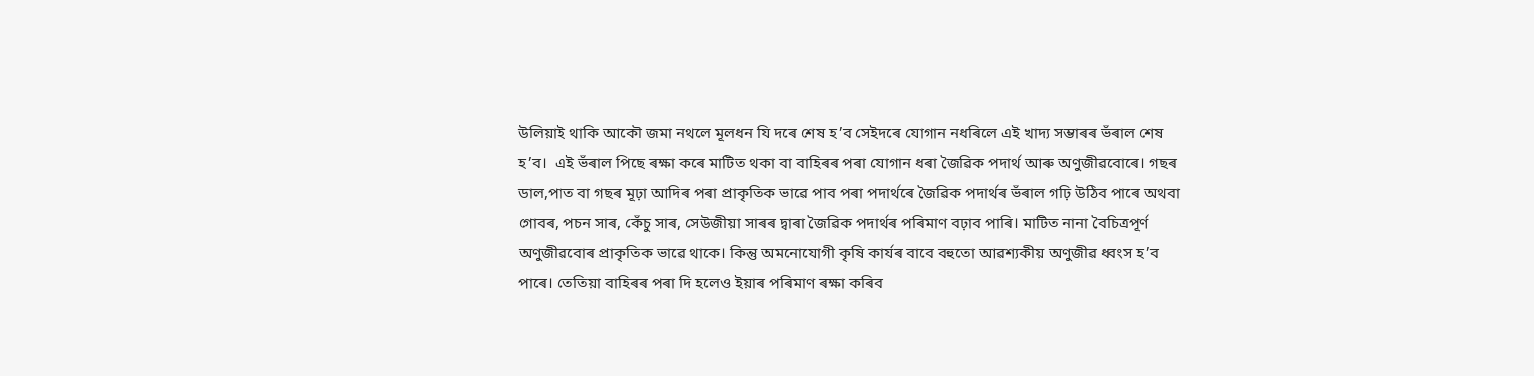উলিয়াই থাকি আকৌ জমা নথলে মূলধন যি দৰে শেষ হ’ব সেইদৰে যোগান নধৰিলে এই খাদ্য সম্ভাৰৰ ভঁৰাল শেষ হ’ব।  এই ভঁৰাল পিছে ৰক্ষা কৰে মাটিত থকা বা বাহিৰৰ পৰা যোগান ধৰা জৈৱিক পদার্থ আৰু অণুজীৱবোৰে। গছৰ ডাল,পাত বা গছৰ মূঢ়া আদিৰ পৰা প্রাকৃতিক ভাৱে পাব পৰা পদার্থৰে জৈৱিক পদার্থৰ ভঁৰাল গঢ়ি উঠিব পাৰে অথবা গোবৰ, পচন সাৰ, কেঁচু সাৰ, সেউজীয়া সাৰৰ দ্বাৰা জৈৱিক পদার্থৰ পৰিমাণ বঢ়াব পাৰি। মাটিত নানা বৈচিত্রপূর্ণ অণুজীৱবোৰ প্রাকৃতিক ভাৱে থাকে। কিন্তু অমনোযোগী কৃষি কার্যৰ বাবে বহুতো আৱশ্যকীয় অণুজীৱ ধ্বংস হ’ব পাৰে। তেতিয়া বাহিৰৰ পৰা দি হলেও ইয়াৰ পৰিমাণ ৰক্ষা কৰিব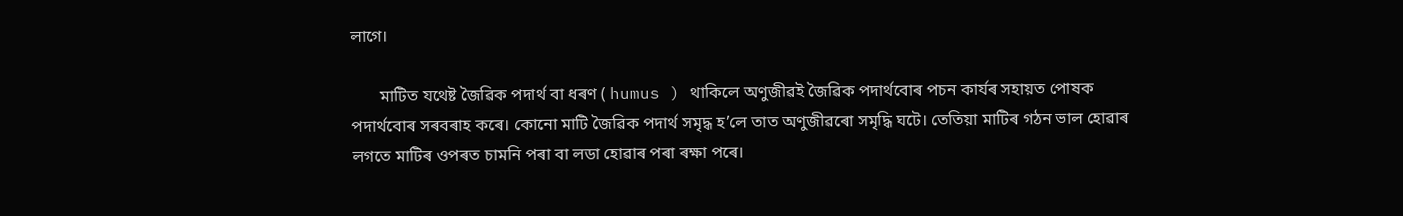লাগে।

       মাটিত যথেষ্ট জৈৱিক পদার্থ বা ধৰণ ( humus ) থাকিলে অণুজীৱই জৈৱিক পদার্থবোৰ পচন কার্যৰ সহায়ত পোষক পদার্থবোৰ সৰবৰাহ কৰে। কোনো মাটি জৈৱিক পদার্থ সমৃদ্ধ হ’লে তাত অণুজীৱৰো সমৃদ্ধি ঘটে। তেতিয়া মাটিৰ গঠন ভাল হোৱাৰ লগতে মাটিৰ ওপৰত চামনি পৰা বা লডা হোৱাৰ পৰা ৰক্ষা পৰে।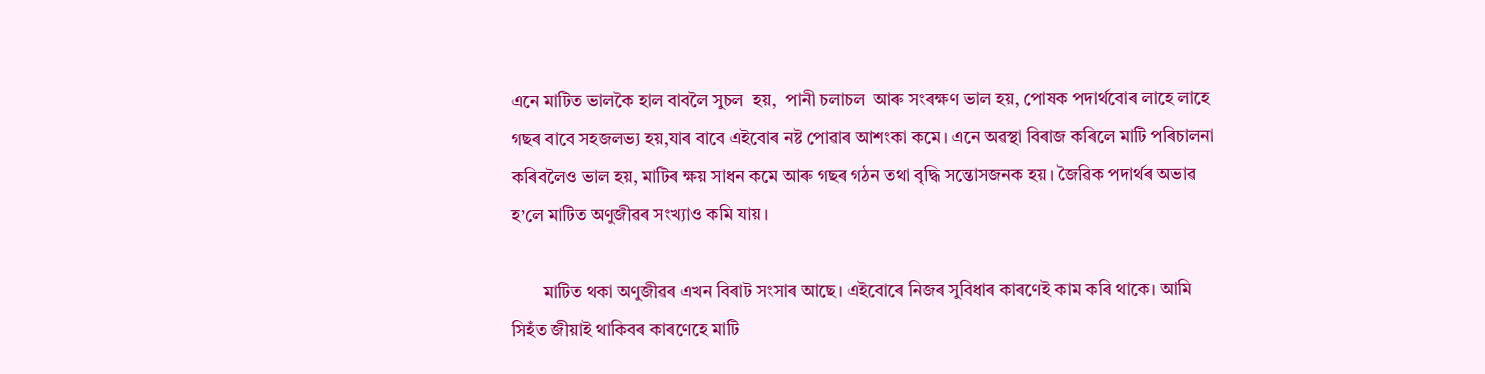এনে মাটিত ভালকৈ হাল বাবলৈ সুচল  হয়,  পানী চলাচল  আৰু সংৰক্ষণ ভাল হয়, পোষক পদার্থবোৰ লাহে লাহে গছৰ বাবে সহজলভ্য হয়,যাৰ বাবে এইবোৰ নষ্ট পোৱাৰ আশংকা কমে। এনে অৱস্থা বিৰাজ কৰিলে মাটি পৰিচালনা কৰিবলৈও ভাল হয়, মাটিৰ ক্ষয় সাধন কমে আৰু গছৰ গঠন তথা বৃদ্ধি সন্তোসজনক হয়। জৈৱিক পদার্থৰ অভাৱ হ’লে মাটিত অণুজীৱৰ সংখ্যাও কমি যায়।

       মাটিত থকা অণুজীৱৰ এখন বিৰাট সংসাৰ আছে। এইবোৰে নিজৰ সুবিধাৰ কাৰণেই কাম কৰি থাকে। আমি সিহঁত জীয়াই থাকিবৰ কাৰণেহে মাটি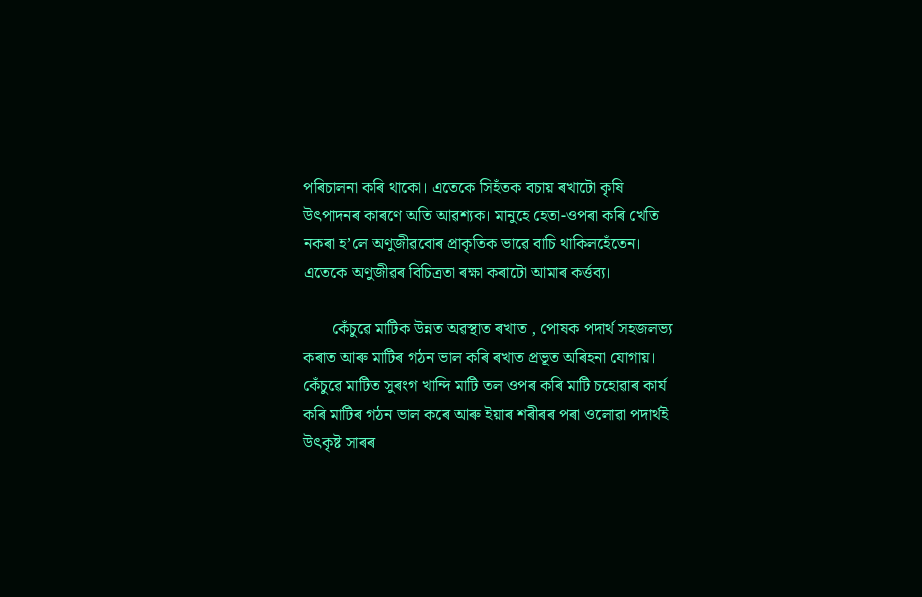পৰিচালনা কৰি থাকো। এতেকে সিহঁতক বচায় ৰখাটো কৃষি উৎপাদনৰ কাৰণে অতি আৱশ্যক। মানুহে হেতা-ওপৰা কৰি খেতি নকৰা হ’লে অণুজীৱবোৰ প্রাকৃতিক ভাৱে বাচি থাকিলহেঁতেন। এতেকে অণুজীৱৰ বিচিত্রতা ৰক্ষা কৰাটো আমাৰ কৰ্ত্তব্য।

       কেঁচুৱে মাটিক উন্নত অৱস্থাত ৰখাত , পোষক পদার্থ সহজলভ্য কৰাত আৰু মাটিৰ গঠন ভাল কৰি ৰখাত প্রভূত অৰিহনা যোগায়। কেঁচুৱে মাটিত সুৰংগ খান্দি মাটি তল ওপৰ কৰি মাটি চহোৱাৰ কার্য কৰি মাটিৰ গঠন ভাল কৰে আৰু ইয়াৰ শৰীৰৰ পৰা ওলোৱা পদার্থই উৎকৃষ্ট সাৰৰ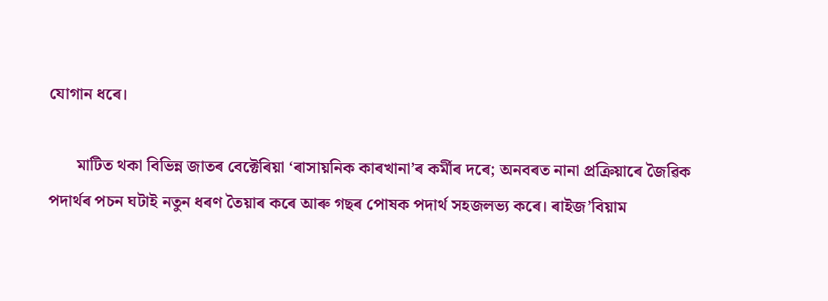যোগান ধৰে।

       মাটিত থকা বিভিন্ন জাতৰ বেক্টেৰিয়া ‘ৰাসায়নিক কাৰখানা’ৰ কর্মীৰ দৰে; অনবৰত নানা প্রক্রিয়াৰে জৈৱিক পদার্থৰ পচন ঘটাই নতুন ধৰণ তৈয়াৰ কৰে আৰু গছৰ পোষক পদার্থ সহজলভ্য কৰে। ৰাইজ’বিয়াম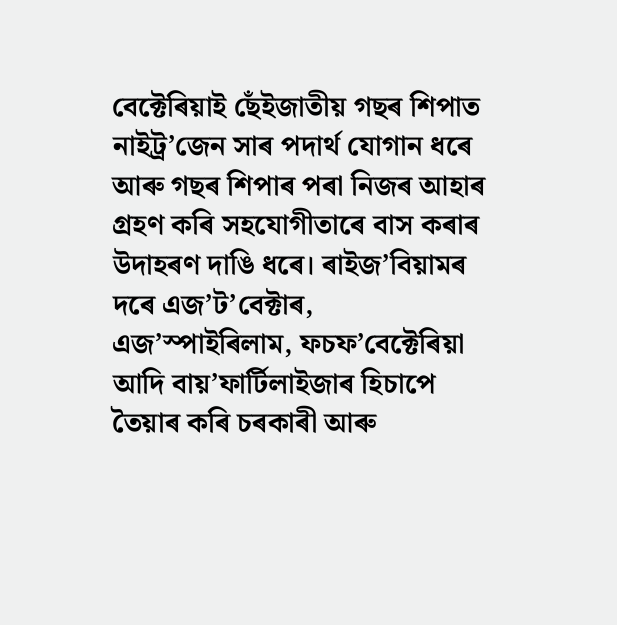বেক্টেৰিয়াই ছেঁইজাতীয় গছৰ শিপাত নাইট্র’জেন সাৰ পদার্থ যোগান ধৰে আৰু গছৰ শিপাৰ পৰা নিজৰ আহাৰ গ্রহণ কৰি সহযোগীতাৰে বাস কৰাৰ উদাহৰণ দাঙি ধৰে। ৰাইজ’বিয়ামৰ দৰে এজ’ট’বেক্টাৰ, এজ’স্পাইৰিলাম, ফচফ’বেক্টেৰিয়া আদি বায়’ফার্টিলাইজাৰ হিচাপে তৈয়াৰ কৰি চৰকাৰী আৰু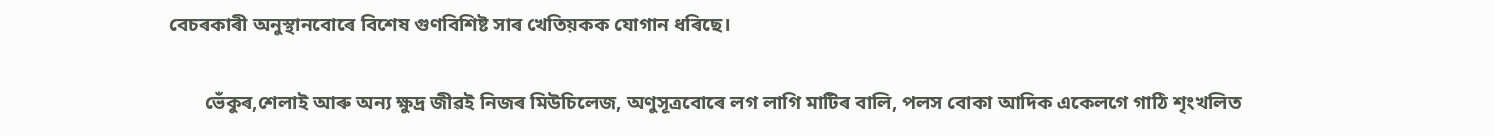বেচৰকাৰী অনুস্থানবোৰে বিশেষ গুণবিশিষ্ট সাৰ খেতিয়কক যোগান ধৰিছে।

       ভেঁকুৰ,শেলাই আৰু অন্য ক্ষুদ্র জীৱই নিজৰ মিউচিলেজ, অণুসূত্রবোৰে লগ লাগি মাটিৰ বালি, পলস বোকা আদিক একেলগে গাঠি শৃংখলিত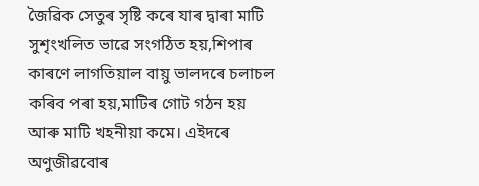জৈৱিক সেতুৰ সৃষ্টি কৰে যাৰ দ্বাৰা মাটি সুশৃংখলিত ভাৱে সংগঠিত হয়,শিপাৰ কাৰণে লাগতিয়াল বায়ু ভালদৰে চলাচল কৰিব পৰা হয়,মাটিৰ গোট গঠন হয় আৰু মাটি খহনীয়া কমে। এইদৰে অণুজীৱবোৰ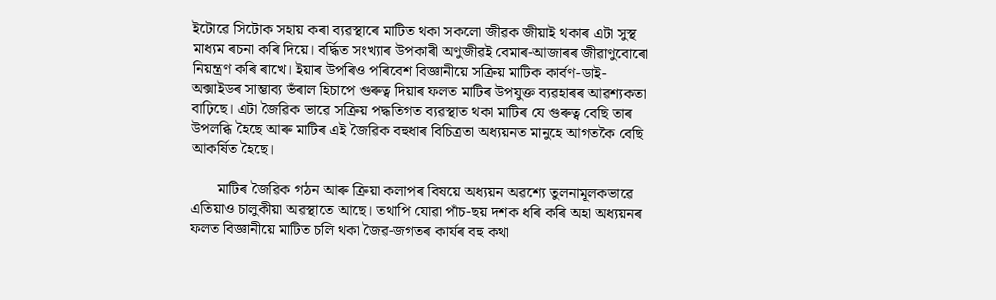ইটোৱে সিটোক সহায় কৰা ব্যৱস্থাৰে মাটিত থকা সকলো জীৱক জীয়াই থকাৰ এটা সুস্থ মাধ্যম ৰচনা কৰি দিয়ে। বৰ্দ্ধিত সংখ্যাৰ উপকাৰী অণুজীৱই বেমাৰ-আজাৰৰ জীৱাণুবোৰো নিয়ন্ত্রণ কৰি ৰাখে। ইয়াৰ উপৰিও পৰিবেশ বিজ্ঞানীয়ে সক্রিয় মাটিক কার্বণ-ডাই-অক্সাইডৰ সাম্ভাব্য ভঁৰাল হিচাপে গুৰুত্ব দিয়াৰ ফলত মাটিৰ উপযুক্ত ব্যৱহাৰৰ আৱশ্যকতা বাঢ়িছে। এটা জৈৱিক ভাৱে সক্রিয় পদ্ধতিগত ব্যৱস্থাত থকা মাটিৰ যে গুৰুত্ব বেছি তাৰ উপলব্ধি হৈছে আৰু মাটিৰ এই জৈৱিক বহুধাৰ বিচিত্রতা অধ্যয়নত মানুহে আগতকৈ বেছি আকর্ষিত হৈছে।

       মাটিৰ জৈৱিক গঠন আৰু ক্রিয়া কলাপৰ বিষয়ে অধ্যয়ন অৱশ্যে তুলনামূলকভাৱে এতিয়াও চালুকীয়া অৱস্থাতে আছে। তথাপি যোৱা পাঁচ-ছয় দশক ধৰি কৰি অহা অধ্যয়নৰ ফলত বিজ্ঞানীয়ে মাটিত চলি থকা জৈৱ-জগতৰ কার্যৰ বহু কথা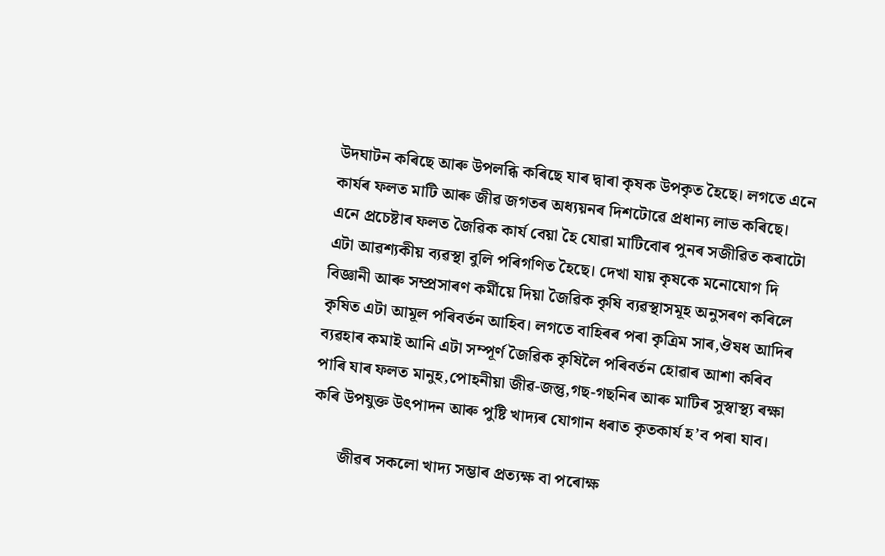উদঘাটন কৰিছে আৰু উপলব্ধি কৰিছে যাৰ দ্বাৰা কৃষক উপকৃত হৈছে। লগতে এনে কার্যৰ ফলত মাটি আৰু জীৱ জগতৰ অধ্যয়নৰ দিশটোৱে প্রধান্য লাভ কৰিছে। এনে প্রচেষ্টাৰ ফলত জৈৱিক কার্য বেয়া হৈ যোৱা মাটিবোৰ পুনৰ সজীৱিত কৰাটো এটা আৱশ্যকীয় ব্যৱস্থা বুলি পৰিগণিত হৈছে। দেখা যায় কৃষকে মনোযোগ দি বিজ্ঞানী আৰু সম্প্রসাৰণ কর্মীয়ে দিয়া জৈৱিক কৃষি ব্যৱস্থাসমূহ অনুসৰণ কৰিলে কৃষিত এটা আমূল পৰিবর্তন আহিব। লগতে বাহিৰৰ পৰা কৃত্রিম সাৰ,ঔষধ আদিৰ ব্যৱহাৰ কমাই আনি এটা সম্পূর্ণ জৈৱিক কৃষিলৈ পৰিবর্তন হোৱাৰ আশা কৰিব পাৰি যাৰ ফলত মানুহ,পোহনীয়া জীৱ-জন্তু,গছ-গছনিৰ আৰু মাটিৰ সুস্বাস্থ্য ৰক্ষা কৰি উপযুক্ত উৎপাদন আৰু পুষ্টি খাদ্যৰ যোগান ধৰাত কৃতকার্য হ’ব পৰা যাব।

       জীৱৰ সকলো খাদ্য সম্ভাৰ প্রত্যক্ষ বা পৰোক্ষ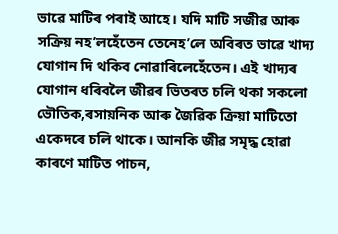ভাৱে মাটিৰ পৰাই আহে। যদি মাটি সজীৱ আৰু সক্রিয় নহ’লহেঁতেন তেনেহ’লে অবিৰত ভাৱে খাদ্য যোগান দি থকিব নোৱাৰিলেহেঁতেন। এই খাদ্যৰ যোগান ধৰিবলৈ জীৱৰ ভিতৰত চলি থকা সকলো ভৌতিক,ৰসায়নিক আৰু জৈৱিক ক্রিয়া মাটিতো একেদৰে চলি থাকে। আনকি জীৱ সমৃদ্ধ হোৱা কাৰণে মাটিত পাচন,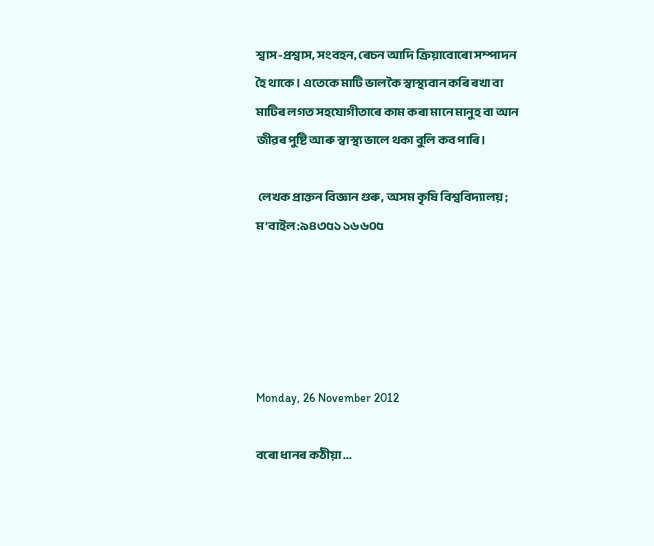শ্বাস-প্রশ্বাস, সংবহন, ৰেচন আদি ক্রিয়াবোৰো সম্পাদন হৈ থাকে। এতেকে মাটি ভালকৈ স্বাস্থ্যবান কৰি ৰখা বা মাটিৰ লগত সহযোগীতাৰে কাম কৰা মানে মানুহ বা আন জীৱৰ পুষ্টি আৰু স্বাস্থ্য ভালে থকা বুলি কব পাৰি।

 লেখক প্রাক্তন বিজ্ঞান গুৰু, অসম কৃষি বিশ্ববিদ্যালয়; ম’বাইল:৯৪৩৫১ ১৬৬০৫





Monday, 26 November 2012

বৰো ধানৰ কঠীয়া ...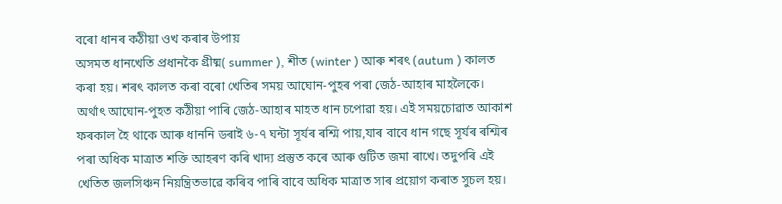বৰো ধানৰ কঠীয়া ওখ কৰাৰ উপায়
অসমত ধানখেতি প্রধানকৈ গ্রীষ্ম( summer ), শীত (winter ) আৰু শৰৎ (autum ) কালত কৰা হয়। শৰৎ কালত কৰা বৰো খেতিৰ সময় আঘোন-পুহৰ পৰা জেঠ-আহাৰ মাহলৈকে। অর্থাৎ আঘোন-পুহত কঠীয়া পাৰি জেঠ-আহাৰ মাহত ধান চপোৱা হয়। এই সময়চোৱাত আকাশ ফৰকাল হৈ থাকে আৰু ধাননি ডৰাই ৬-৭ ঘন্টা সূর্যৰ ৰশ্মি পায়,যাৰ বাবে ধান গছে সূর্যৰ ৰশ্মিৰ পৰা অধিক মাত্রাত শক্তি আহৰণ কৰি খাদ্য প্রস্তুত কৰে আৰু গুটিত জমা ৰাখে। তদুপৰি এই খেতিত জলসিঞ্চন নিয়ন্ত্রিতভাৱে কৰিব পাৰি বাবে অধিক মাত্রাত সাৰ প্রয়োগ কৰাত সুচল হয়।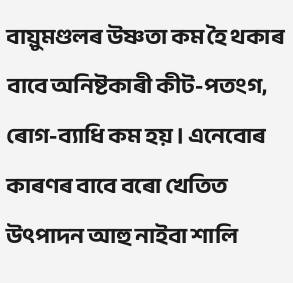বায়ুমণ্ডলৰ উষ্ণতা কম হৈ থকাৰ বাবে অনিষ্টকাৰী কীট-পতংগ, ৰোগ-ব্যাধি কম হয়। এনেবোৰ কাৰণৰ বাবে বৰো খেতিত উৎপাদন আহু নাইবা শালি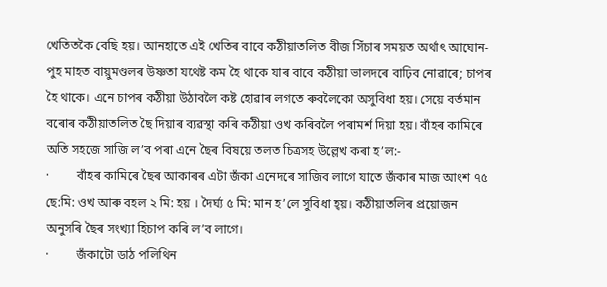খেতিতকৈ বেছি হয়। আনহাতে এই খেতিৰ বাবে কঠীয়াতলিত বীজ সিঁচাৰ সময়ত অর্থাৎ আঘোন-পুহ মাহত বায়ুমণ্ডলৰ উষ্ণতা যথেষ্ট কম হৈ থাকে যাৰ বাবে কঠীয়া ভালদৰে বাঢ়িব নোৱাৰে; চাপৰ হৈ থাকে। এনে চাপৰ কঠীয়া উঠাবলৈ কষ্ট হোৱাৰ লগতে ৰুবলৈকো অসুবিধা হয়। সেয়ে বর্তমান বৰোৰ কঠীয়াতলিত ছৈ দিয়াৰ ব্যৱস্থা কৰি কঠীয়া ওখ কৰিবলৈ পৰামর্শ দিয়া হয়। বাঁহৰ কামিৰে অতি সহজে সাজি ল’ব পৰা এনে ছৈৰ বিষয়ে তলত চিত্রসহ উল্লেখ কৰা হ’ল:-
·         বাঁহৰ কামিৰে ছৈৰ আকাৰৰ এটা জঁকা এনেদৰে সাজিব লাগে যাতে জঁকাৰ মাজ আংশ ৭৫ ছে:মি: ওখ আৰু বহল ২ মি: হয় । দৈর্ঘ্য ৫ মি: মান হ’লে সুবিধা হ্য়। কঠীয়াতলিৰ প্রয়োজন অনুসৰি ছৈৰ সংখ্যা হিচাপ কৰি ল’ব লাগে।
·         জঁকাটো ডাঠ পলিথিন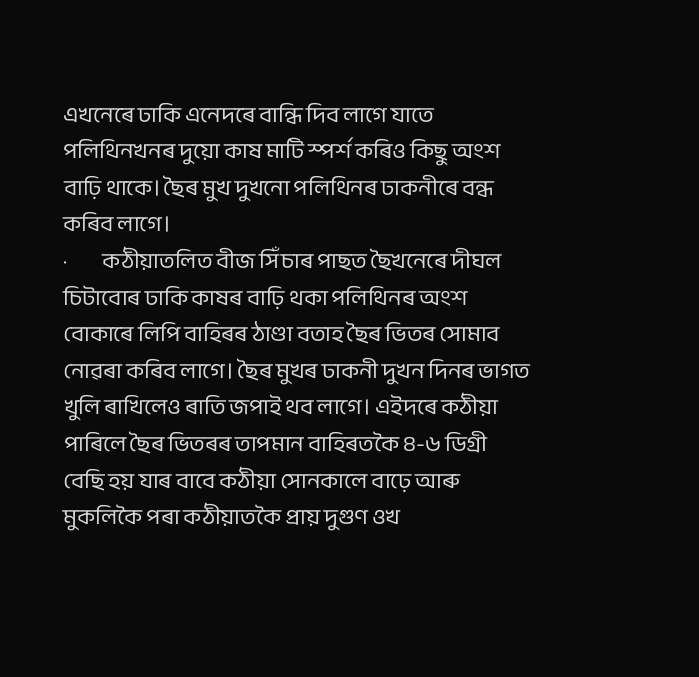এখনেৰে ঢাকি এনেদৰে বান্ধি দিব লাগে যাতে পলিথিনখনৰ দুয়ো কাষ মাটি স্পর্শ কৰিও কিছু অংশ বাঢ়ি থাকে। ছৈৰ মুখ দুখনো পলিথিনৰ ঢাকনীৰে বন্ধ কৰিব লাগে।
·         কঠীয়াতলিত বীজ সিঁচাৰ পাছত ছৈখনেৰে দীঘল চিটাবোৰ ঢাকি কাষৰ বাঢ়ি থকা পলিথিনৰ অংশ বোকাৰে লিপি বাহিৰৰ ঠাণ্ডা বতাহ ছৈৰ ভিতৰ সোমাব নোৱৰা কৰিব লাগে। ছৈৰ মুখৰ ঢাকনী দুখন দিনৰ ভাগত খুলি ৰাখিলেও ৰাতি জপাই থব লাগে। এইদৰে কঠীয়া পাৰিলে ছৈৰ ভিতৰৰ তাপমান বাহিৰতকৈ ৪-৬ ডিগ্রী বেছি হয় যাৰ বাবে কঠীয়া সোনকালে বাঢ়ে আৰু মুকলিকৈ পৰা কঠীয়াতকৈ প্রায় দুগুণ ওখ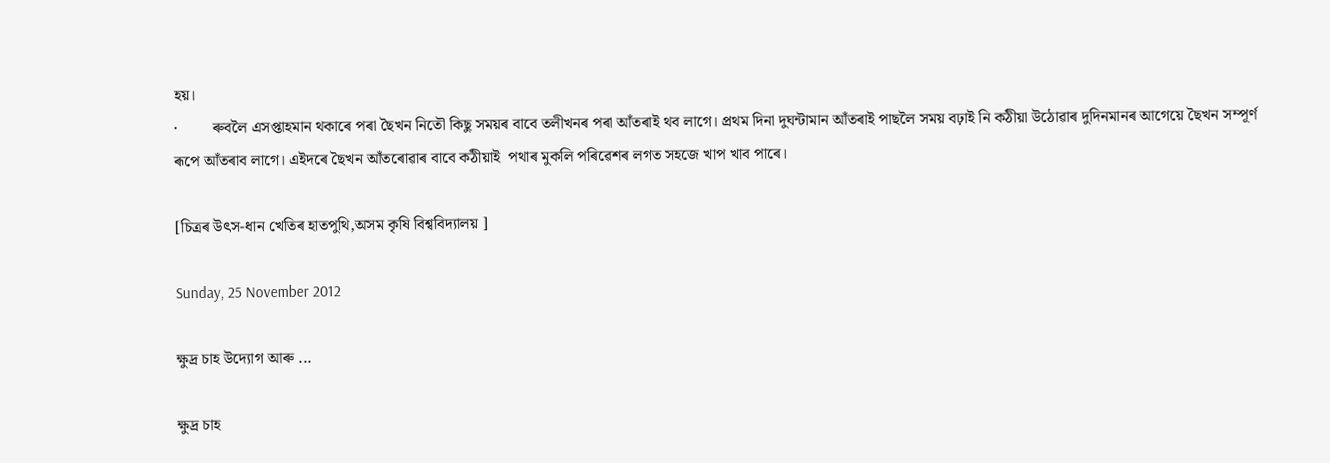হয়।
·         ৰুবলৈ এসপ্তাহমান থকাৰে পৰা ছৈখন নিতৌ কিছু সময়ৰ বাবে তলীখনৰ পৰা আঁতৰাই থব লাগে। প্রথম দিনা দুঘন্টামান আঁতৰাই পাছলৈ সময় বঢ়াই নি কঠীয়া উঠোৱাৰ দুদিনমানৰ আগেয়ে ছৈখন সম্পূর্ণ ৰূপে আঁতৰাব লাগে। এইদৰে ছৈখন আঁতৰোৱাৰ বাবে কঠীয়াই  পথাৰ মুকলি পৰিৱেশৰ লগত সহজে খাপ খাব পাৰে।

[চিত্রৰ উৎস-ধান খেতিৰ হাতপুথি,অসম কৃষি বিশ্ববিদ্যালয় ]

Sunday, 25 November 2012

ক্ষুদ্র চাহ উদ্যোগ আৰু ...

ক্ষুদ্র চাহ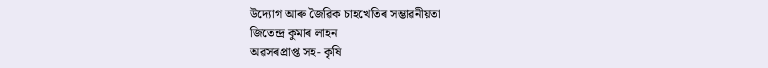উদ্যোগ আৰু জৈৱিক চাহখেতিৰ সম্ভাৱনীয়তা
জিতেন্দ্র কুমাৰ লাহন
অৱসৰপ্রাপ্ত সহ- কৃষি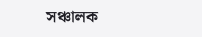সঞ্চালক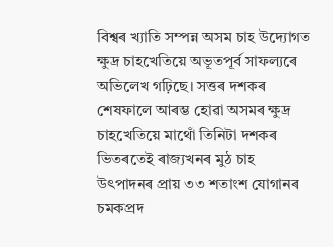বিশ্বৰ খ্যাতি সম্পন্ন অসম চাহ উদ্যোগত ক্ষুদ্র চাহখেতিয়ে অভূতপূর্ব সাফল্যৰে অভিলেখ গঢ়িছে। সত্তৰ দশকৰ শেষফালে আৰম্ভ হোৱা অসমৰ ক্ষুদ্র চাহখেতিয়ে মাথোঁ তিনিটা দশকৰ ভিতৰতেই ৰাজ্যখনৰ মুঠ চাহ উৎপাদনৰ প্রায় ৩৩ শতাংশ যোগানৰ চমকপ্রদ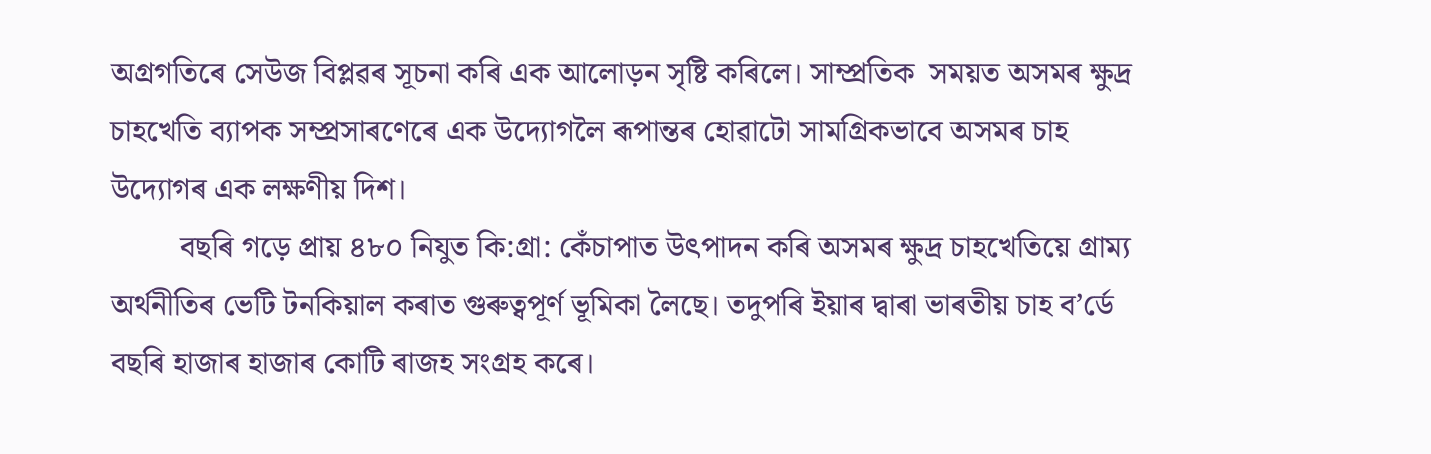অগ্রগতিৰে সেউজ বিপ্লৱৰ সূচনা কৰি এক আলোড়ন সৃষ্টি কৰিলে। সাম্প্রতিক  সময়ত অসমৰ ক্ষুদ্র চাহখেতি ব্যাপক সম্প্রসাৰণেৰে এক উদ্যোগলৈ ৰূপান্তৰ হোৱাটো সামগ্রিকভাবে অসমৰ চাহ উদ্যোগৰ এক লক্ষণীয় দিশ।
         বছৰি গড়ে প্রায় ৪৮০ নিযুত কি:গ্রা: কেঁচাপাত উৎপাদন কৰি অসমৰ ক্ষুদ্র চাহখেতিয়ে গ্রাম্য অর্থনীতিৰ ভেটি টনকিয়াল কৰাত গুৰুত্বপূর্ণ ভূমিকা লৈছে। তদুপৰি ইয়াৰ দ্বাৰা ভাৰতীয় চাহ ব’র্ডে বছৰি হাজাৰ হাজাৰ কোটি ৰাজহ সংগ্রহ কৰে।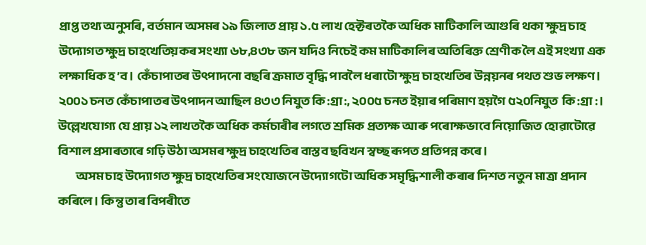প্রাপ্ত তথ্য অনুসৰি, বর্তমান অসমৰ ১৯ জিলাত প্রায় ১.৫ লাখ হেক্টৰতকৈ অধিক মাটিকালি আগুৰি থকা ক্ষুদ্র চাহ উদ্যোগত ক্ষুদ্র চাহখেতিয়কৰ সংখ্যা ৬৮,৪৩৮ জন যদিও নিচেই কম মাটিকালিৰ অতিৰিক্ত শ্রেণীক লৈ এই সংখ্যা এক লক্ষাধিক হ’ব। কেঁচাপাতৰ উৎপাদনো বছৰি ক্রমাত বৃদ্ধি পাবলৈ ধৰাটো ক্ষুদ্র চাহখেতিৰ উন্নয়নৰ পথত শুভ লক্ষণ। ২০০১ চনত কেঁচাপাতৰ উৎপাদন আছিল ৪৩৩ নিযুত কি:গ্রা:, ২০০৫ চনত ইয়াৰ পৰিমাণ হয়গৈ ৫২০নিযুত  কি:গ্রা:। উল্লেখযোগ্য যে প্রায় ১২ লাখতকৈ অধিক কর্মচাৰীৰ লগতে শ্রমিক প্রত্যক্ষ আৰু পৰোক্ষভাবে নিয়োজিত হোৱাটোৱে বিশাল প্রসাৰতাৰে গঢ়ি উঠা অসমৰ ক্ষুদ্র চাহখেতিৰ বাস্তব ছবিখন স্বচ্ছ ৰূপত প্রতিপন্ন কৰে।
         অসম চাহ উদ্যোগত ক্ষুদ্র চাহখেতিৰ সংযোজনে উদ্যোগটো অধিক সমৃদ্ধিশালী কৰাৰ দিশত নতুন মাত্রা প্রদান কৰিলে। কিন্তু তাৰ বিপৰীতে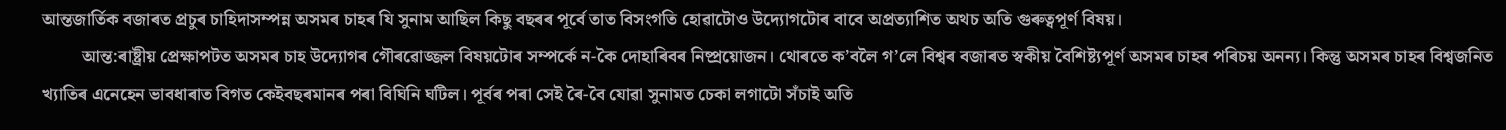আন্তজার্তিক বজাৰত প্রচুৰ চাহিদাসম্পন্ন অসমৰ চাহৰ যি সুনাম আছিল কিছু বছৰৰ পূর্বে তাত বিসংগতি হোৱাটোও উদ্যোগটোৰ বাবে অপ্রত্যাশিত অথচ অতি গুৰুত্বপূর্ণ বিষয়।
         আন্ত:ৰাষ্ট্রীয় প্রেক্ষাপটত অসমৰ চাহ উদ্যোগৰ গৌৰৱোজ্জল বিষয়টোৰ সম্পর্কে ন-কৈ দোহাৰিবৰ নিষ্প্রয়োজন। থোৰতে ক’বলৈ গ’লে বিশ্বৰ বজাৰত স্বকীয় বৈশিষ্ট্যপূর্ণ অসমৰ চাহৰ পৰিচয় অনন্য। কিন্তু অসমৰ চাহৰ বিশ্বজনিত খ্যাতিৰ এনেহেন ভাবধাৰাত বিগত কেইবছৰমানৰ পৰা বিঘিনি ঘটিল। পূর্বৰ পৰা সেই ৰৈ-বৈ যোৱা সুনামত চেকা লগাটো সঁচাই অতি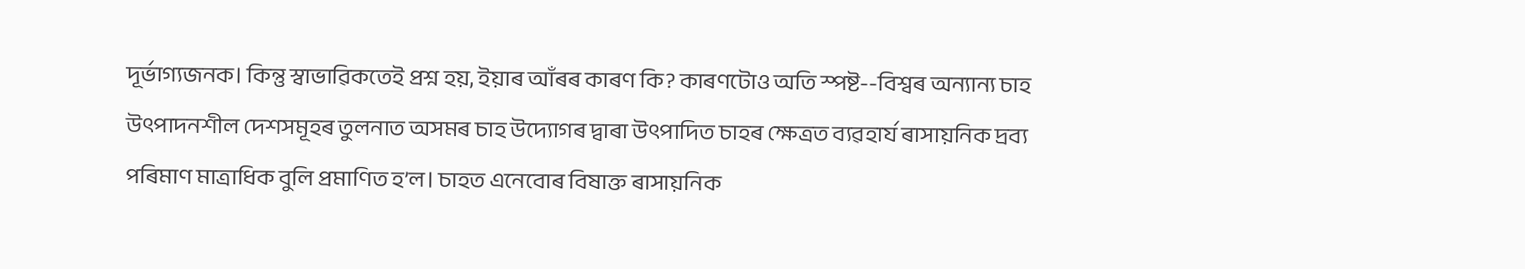দূর্ভাগ্যজনক। কিন্তু স্বাভাৱিকতেই প্রশ্ন হয়, ইয়াৰ আঁৰৰ কাৰণ কি? কাৰণটোও অতি স্পষ্ট--বিশ্বৰ অন্যান্য চাহ উৎপাদনশীল দেশসমূহৰ তুলনাত অসমৰ চাহ উদ্যোগৰ দ্বাৰা উৎপাদিত চাহৰ ক্ষেত্রত ব্যৱহার্য ৰাসায়নিক দ্রব্য পৰিমাণ মাত্রাধিক বুলি প্রমাণিত হ’ল। চাহত এনেবোৰ বিষাক্ত ৰাসায়নিক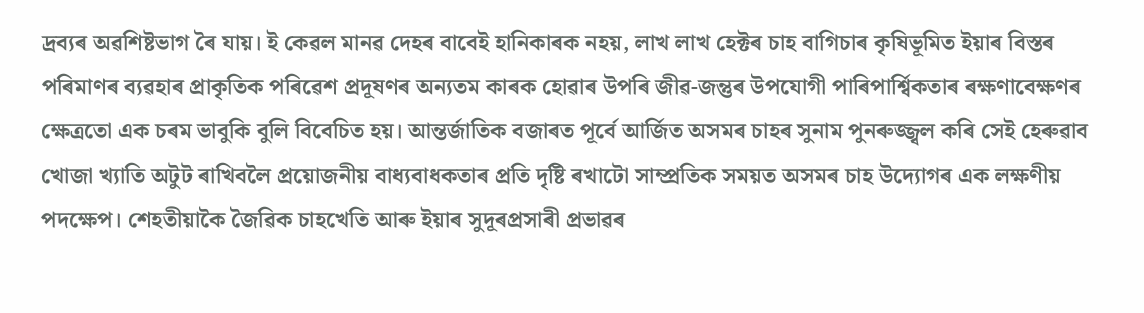দ্রব্যৰ অৱশিষ্টভাগ ৰৈ যায়। ই কেৱল মানৱ দেহৰ বাবেই হানিকাৰক নহয়, লাখ লাখ হেক্টৰ চাহ বাগিচাৰ কৃষিভূমিত ইয়াৰ বিস্তৰ পৰিমাণৰ ব্যৱহাৰ প্রাকৃতিক পৰিৱেশ প্রদূষণৰ অন্যতম কাৰক হোৱাৰ উপৰি জীৱ-জন্তুৰ উপযোগী পাৰিপার্শ্বিকতাৰ ৰক্ষণাবেক্ষণৰ ক্ষেত্রতো এক চৰম ভাবুকি বুলি বিবেচিত হয়। আন্তর্জাতিক বজাৰত পূর্বে আর্জিত অসমৰ চাহৰ সুনাম পুনৰুজ্জ্বল কৰি সেই হেৰুৱাব খোজা খ্যাতি অটুট ৰাখিবলৈ প্রয়োজনীয় বাধ্যবাধকতাৰ প্রতি দৃষ্টি ৰখাটো সাম্প্রতিক সময়ত অসমৰ চাহ উদ্যোগৰ এক লক্ষণীয় পদক্ষেপ। শেহতীয়াকৈ জৈৱিক চাহখেতি আৰু ইয়াৰ সুদূৰপ্রসাৰী প্রভাৱৰ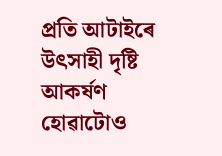প্রতি আটাইৰে উৎসাহী দৃষ্টি আকর্ষণ হোৱাটোও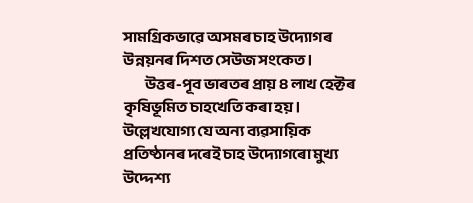সামগ্রিকভাৱে অসমৰ চাহ উদ্যোগৰ উন্নয়নৰ দিশত সেউজ সংকেত।
         উত্তৰ-পূব ভাৰতৰ প্রায় ৪ লাখ হেক্টৰ কৃষিভূমিত চাহখেতি কৰা হয়। উল্লেখযোগ্য যে অন্য ব্যৱসায়িক প্রতিষ্ঠানৰ দৰেই চাহ উদ্যোগৰো মুখ্য উদ্দেশ্য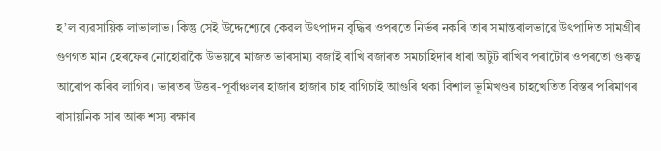হ’ল ব্যৱসায়িক লাভালাভ। কিন্তু সেই উদ্দেশ্যেৰে কেৱল উৎপাদন বৃদ্ধিৰ ওপৰতে নির্ভৰ নকৰি তাৰ সমান্তৰালভাৱে উৎপাদিত সামগ্রীৰ গুণগত মান হেৰফেৰ নোহোৱাকৈ উভয়ৰে মাজত ভাৰসাম্য বজাই ৰাখি বজাৰত সমচাহিদাৰ ধাৰা অটুট ৰাখিব পৰাটোৰ ওপৰতো গুৰুত্ব আৰোপ কৰিব লাগিব। ভাৰতৰ উত্তৰ-পূর্বাঞ্চলৰ হাজাৰ হাজাৰ চাহ বাগিচাই আগুৰি থকা বিশাল ভূমিখণ্ডৰ চাহখেতিত বিস্তৰ পৰিমাণৰ ৰাসায়নিক সাৰ আৰু শস্য ৰক্ষাৰ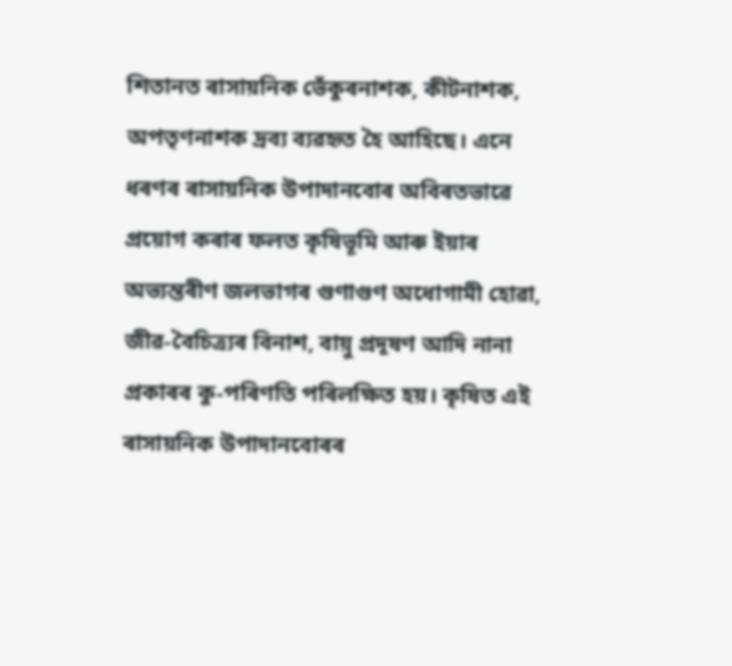শিতানত ৰাসায়নিক ভেঁকুৰনাশক, কীটনাশক, অপতৃণনাশক দ্রব্য ব্যৱহৃত হৈ আহিছে। এনে ধৰণৰ ৰাসায়নিক উপাদানবোৰ অবিৰতভাৱে প্রয়োগ কৰাৰ ফলত কৃষিভূমি আৰু ইয়াৰ অভ্যন্তৰীণ জলভাগৰ গুণাগুণ অধোগামী হোৱা, জীৱ-বৈচিত্র্যৰ বিনাশ, বায়ু প্রদূষণ আদি নানা প্রকাৰৰ কু-পৰিণতি পৰিলক্ষিত হয়। কৃষিত এই ৰাসায়নিক উপাদানবোৰৰ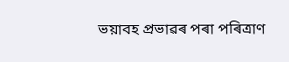ভয়াবহ প্রভাৱৰ পৰা পৰিত্রাণ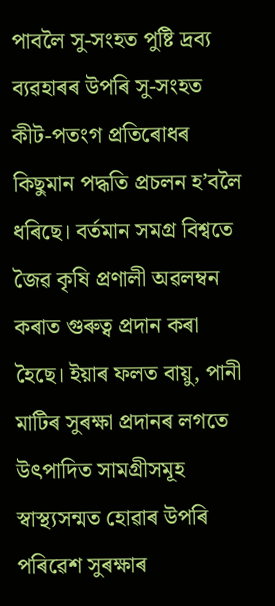পাবলৈ সু-সংহত পুষ্টি দ্রব্য ব্যৱহাৰৰ উপৰি সু-সংহত কীট-পতংগ প্রতিৰোধৰ কিছুমান পদ্ধতি প্রচলন হ’বলৈ ধৰিছে। বর্তমান সমগ্র বিশ্বতে জৈৱ কৃষি প্রণালী অৱলম্বন কৰাত গুৰুত্ব প্রদান কৰা হৈছে। ইয়াৰ ফলত বায়ু, পানী মাটিৰ সুৰক্ষা প্রদানৰ লগতে উৎপাদিত সামগ্রীসমূহ স্বাস্থ্যসন্মত হোৱাৰ উপৰি পৰিৱেশ সুৰক্ষাৰ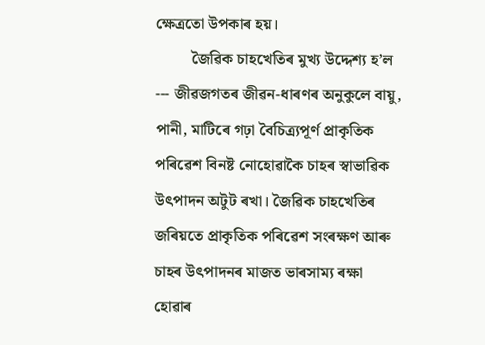ক্ষেত্রতো উপকাৰ হয়।
         জৈৱিক চাহখেতিৰ মুখ্য উদ্দেশ্য হ’ল --- জীৱজগতৰ জীৱন-ধাৰণৰ অনুকুলে বায়ু, পানী, মাটিৰে গঢ়া বৈচিত্র্যপূর্ণ প্রাকৃতিক পৰিৱেশ বিনষ্ট নোহোৱাকৈ চাহৰ স্বাভাৱিক উৎপাদন অটুট ৰখা। জৈৱিক চাহখেতিৰ জৰিয়তে প্রাকৃতিক পৰিৱেশ সংৰক্ষণ আৰু চাহৰ উৎপাদনৰ মাজত ভাৰসাম্য ৰক্ষা হোৱাৰ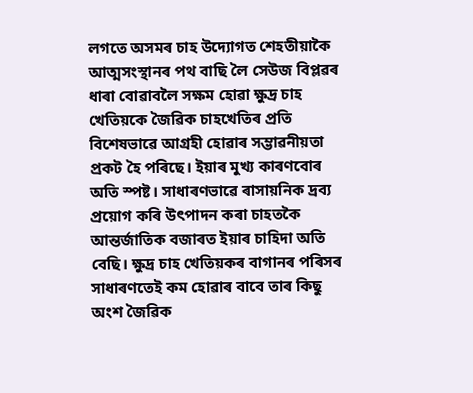লগতে অসমৰ চাহ উদ্যোগত শেহতীয়াকৈ আত্মসংস্থানৰ পথ বাছি লৈ সেউজ বিপ্লৱৰ ধাৰা বোৱাবলৈ সক্ষম হোৱা ক্ষুদ্র চাহ খেতিয়কে জৈৱিক চাহখেতিৰ প্রতি বিশেষভাৱে আগ্রহী হোৱাৰ সম্ভাৱনীয়তা প্রকট হৈ পৰিছে। ইয়াৰ মুখ্য কাৰণবোৰ অতি স্পষ্ট। সাধাৰণভাৱে ৰাসায়নিক দ্রব্য প্রয়োগ কৰি উৎপাদন কৰা চাহতকৈ আন্তর্জাতিক বজাৰত ইয়াৰ চাহিদা অতি বেছি। ক্ষুদ্র চাহ খেতিয়কৰ বাগানৰ পৰিসৰ সাধাৰণতেই কম হোৱাৰ বাবে তাৰ কিছু অংশ জৈৱিক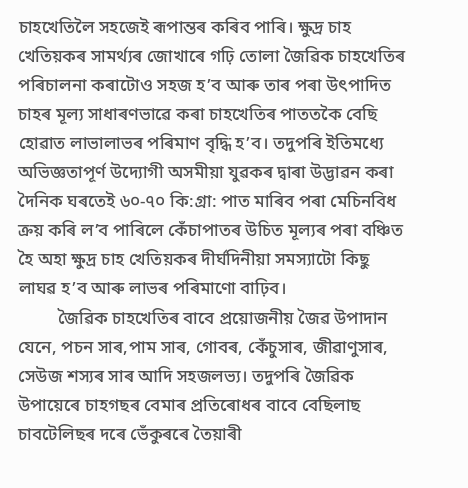চাহখেতিলৈ সহজেই ৰূপান্তৰ কৰিব পাৰি। ক্ষুদ্র চাহ খেতিয়কৰ সামর্থ্যৰ জোখাৰে গঢ়ি তোলা জৈৱিক চাহখেতিৰ পৰিচালনা কৰাটোও সহজ হ’ব আৰু তাৰ পৰা উৎপাদিত চাহৰ মূল্য সাধাৰণভাৱে কৰা চাহখেতিৰ পাততকৈ বেছি হোৱাত লাভালাভৰ পৰিমাণ বৃদ্ধি হ’ব। তদুপৰি ইতিমধ্যে অভিজ্ঞতাপূর্ণ উদ্যোগী অসমীয়া যুৱকৰ দ্বাৰা উদ্ভাৱন কৰা দৈনিক ঘৰতেই ৬০-৭০ কি:গ্রা: পাত মাৰিব পৰা মেচিনবিধ ক্রয় কৰি ল’ব পাৰিলে কেঁচাপাতৰ উচিত মূল্যৰ পৰা বঞ্চিত হৈ অহা ক্ষুদ্র চাহ খেতিয়কৰ দীর্ঘদিনীয়া সমস্যাটো কিছু লাঘৱ হ’ব আৰু লাভৰ পৰিমাণো বাঢ়িব।
         জৈৱিক চাহখেতিৰ বাবে প্রয়োজনীয় জৈৱ উপাদান যেনে, পচন সাৰ,পাম সাৰ, গোবৰ, কেঁচুসাৰ, জীৱাণুসাৰ, সেউজ শস্যৰ সাৰ আদি সহজলভ্য। তদুপৰি জৈৱিক উপায়েৰে চাহগছৰ বেমাৰ প্রতিৰোধৰ বাবে বেছিলাছ চাবটেলিছৰ দৰে ভেঁকুৰৰে তৈয়াৰী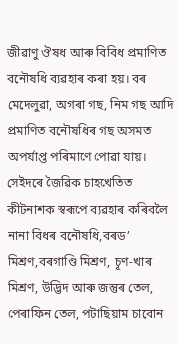জীৱাণু ঔষধ আৰু বিবিধ প্রমাণিত বনৌষধি ব্যৱহাৰ কৰা হয়। বৰ মেদেলুৱা, অগৰা গছ, নিম গছ আদি প্রমাণিত বনৌষধিৰ গছ অসমত অপর্যাপ্ত পৰিমাণে পোৱা যায়। সেইদৰে জৈৱিক চাহখেতিত কীটনাশক স্বৰূপে ব্যৱহাৰ কৰিবলৈ নানা বিধৰ বনৌষধি,বৰড’ মিশ্রণ,বৰগাণ্ডি মিশ্রণ, চূণ-খাৰ মিশ্রণ, উদ্ভিদ আৰু জন্তুৰ তেল, পেৰাফিন তেল, পটাছিয়াম চাবোন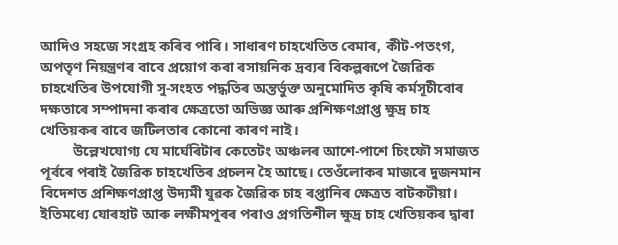আদিও সহজে সংগ্রহ কৰিব পাৰি। সাধাৰণ চাহখেতিত বেমাৰ, কীট-পতংগ, অপতৃণ নিয়ন্ত্রণৰ বাবে প্রয়োগ কৰা ৰসায়নিক দ্রব্যৰ বিকল্পৰূপে জৈৱিক চাহখেতিৰ উপযোগী সু-সংহত পদ্ধতিৰ অন্তর্ভুক্ত অনুমোদিত কৃষি কর্মসূচীবোৰ দক্ষতাৰে সম্পাদনা কৰাৰ ক্ষেত্রতো অভিজ্ঞ আৰু প্রশিক্ষণপ্রাপ্ত ক্ষুদ্র চাহ খেতিয়কৰ বাবে জটিলতাৰ কোনো কাৰণ নাই।
         উল্লেখযোগ্য যে মার্ঘেৰিটাৰ কেতেটং অঞ্চলৰ আশে-পাশে চিংফৌ সমাজত পূর্বৰে পৰাই জৈৱিক চাহখেতিৰ প্রচলন হৈ আছে। তেওঁলোকৰ মাজৰে দুজনমান বিদেশত প্রশিক্ষণপ্রাপ্ত উদ্যমী যুৱক জৈৱিক চাহ ৰপ্তানিৰ ক্ষেত্রত বাটকটীয়া। ইতিমধ্যে যোৰহাট আৰু লক্ষীমপুৰৰ পৰাও প্রগতিশীল ক্ষুদ্র চাহ খেতিয়কৰ দ্বাৰা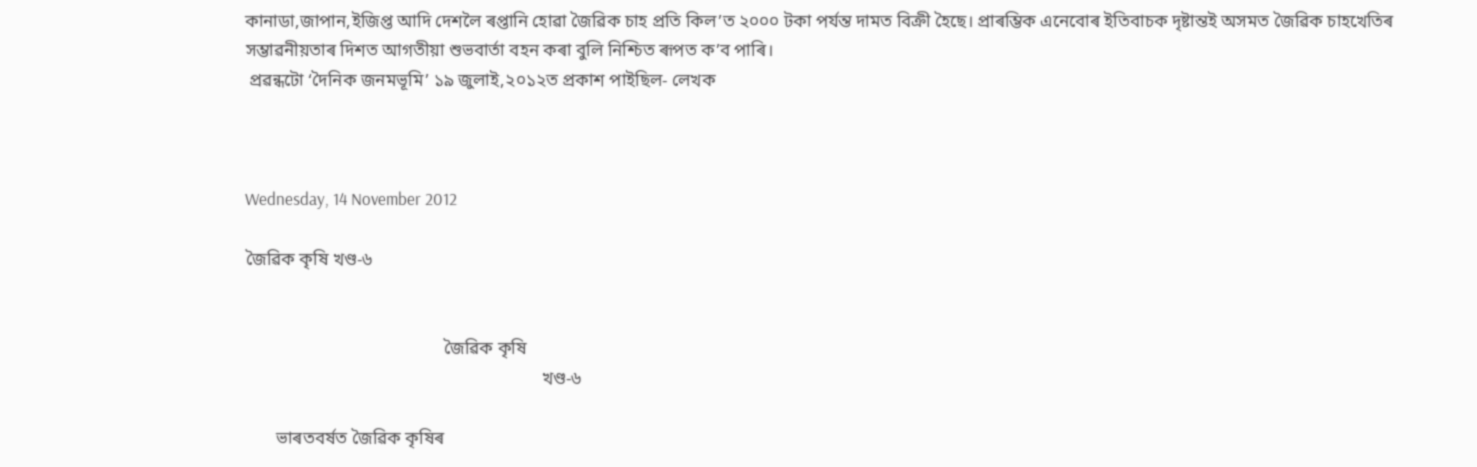কানাডা,জাপান,ইজিপ্ত আদি দেশলৈ ৰপ্তানি হোৱা জৈৱিক চাহ প্রতি কিল’ত ২০০০ টকা পর্যন্ত দামত বিক্রী হৈছে। প্রাৰম্ভিক এনেবোৰ ইতিবাচক দৃষ্টান্তই অসমত জৈৱিক চাহখেতিৰ সম্ভাৱনীয়তাৰ দিশত আগতীয়া শুভবার্তা বহন কৰা বুলি নিশ্চিত ৰূপত ক’ব পাৰি।
 প্রৱন্ধটো ‘দৈনিক জনমভূমি’ ১৯ জুলাই,২০১২ত প্রকাশ পাইছিল- লেখক



Wednesday, 14 November 2012

জৈৱিক কৃষি খণ্ড-৬


                                             জৈৱিক কৃষি
                                                                   খণ্ড-৬

       ভাৰতবর্ষত জৈৱিক কৃষিৰ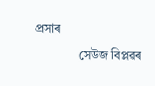প্রসাৰ
              সেউজ বিপ্লৱৰ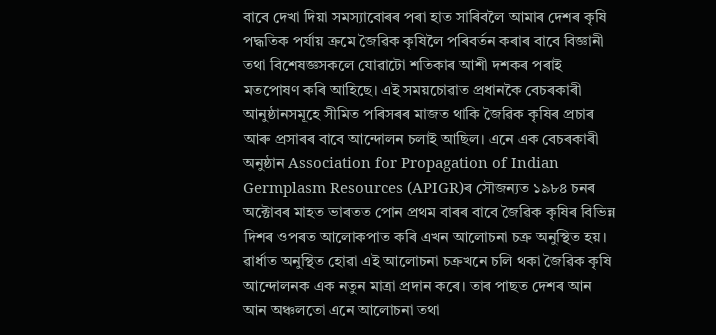বাবে দেখা দিয়া সমস্যাবোৰৰ পৰা হাত সাৰিবলৈ আমাৰ দেশৰ কৃষি পদ্ধতিক পর্যায় ক্রমে জৈৱিক কৃষিলৈ পৰিবর্তন কৰাৰ বাবে বিজ্ঞানী তথা বিশেষজ্ঞসকলে যোৱাটো শতিকাৰ আশী দশকৰ পৰাই মতপোষণ কৰি আহিছে। এই সময়চোৱাত প্রধানকৈ বেচৰকাৰী আনুষ্ঠানসমূহে সীমিত পৰিসৰৰ মাজত থাকি জৈৱিক কৃষিৰ প্রচাৰ আৰু প্রসাৰৰ বাবে আন্দোলন চলাই আছিল। এনে এক বেচৰকাৰী অনুষ্ঠান Association for Propagation of Indian Germplasm Resources (APIGR)ৰ সৌজন্যত ১৯৮৪ চনৰ অক্টোবৰ মাহত ভাৰতত পোন প্রথম বাৰৰ বাবে জৈৱিক কৃষিৰ বিভিন্ন দিশৰ ওপৰত আলোকপাত কৰি এখন আলোচনা চক্র অনুস্থিত হয়। ৱার্ধাত অনুস্থিত হোৱা এই আলোচনা চক্রখনে চলি থকা জৈৱিক কৃষি আন্দোলনক এক নতুন মাত্রা প্রদান কৰে। তাৰ পাছত দেশৰ আন আন অঞ্চলতো এনে আলোচনা তথা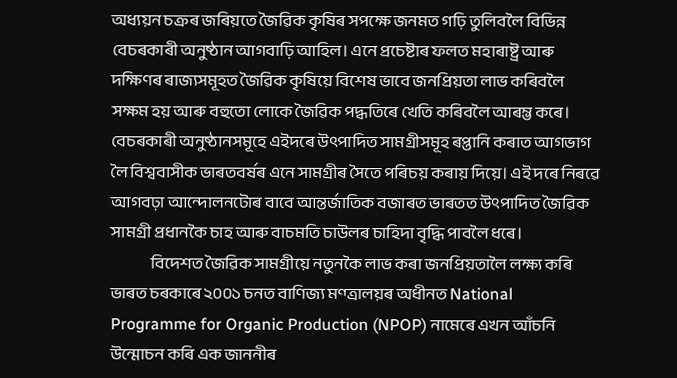অধ্যয়ন চক্রৰ জৰিয়তে জৈৱিক কৃষিৰ সপক্ষে জনমত গঢ়ি তুলিবলৈ বিভিন্ন বেচৰকাৰী অনুষ্ঠান আগবাঢ়ি আহিল। এনে প্রচেষ্টাৰ ফলত মহাৰাষ্ট্র আৰু দক্ষিণৰ ৰাজ্যসমূহত জৈৱিক কৃষিয়ে বিশেষ ভাবে জনপ্রিয়তা লাভ কৰিবলৈ সক্ষম হয় আৰু বহুতো লোকে জৈৱিক পদ্ধতিৰে খেতি কৰিবলৈ আৰম্ভ কৰে। বেচৰকাৰী অনুষ্ঠানসমূহে এইদৰে উৎপাদিত সামগ্রীসমূহ ৰপ্তানি কৰাত আগভাগ লৈ বিশ্ববাসীক ভাৰতবর্ষৰ এনে সামগ্রীৰ সৈতে পৰিচয় কৰায় দিয়ে। এই দৰে নিৰৱে আগবঢ়া আন্দোলনটোৰ বাবে আন্তর্জাতিক বজাৰত ভাৰতত উৎপাদিত জৈৱিক সামগ্রী প্রধানকৈ চাহ আৰু বাচমতি চাউলৰ চাহিদা বৃদ্ধি পাবলৈ ধৰে।
              বিদেশত জৈৱিক সামগ্রীয়ে নতুনকৈ লাভ কৰা জনপ্রিয়তালৈ লক্ষ্য কৰি ভাৰত চৰকাৰে ২০০১ চনত বাণিজ্য মণ্ত্রালয়ৰ অধীনত National Programme for Organic Production (NPOP) নামেৰে এখন আঁচনি উন্মোচন কৰি এক জাননীৰ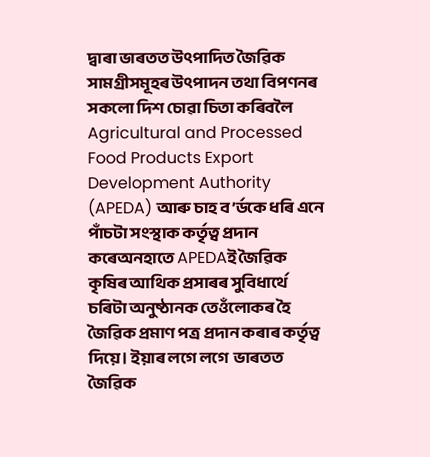দ্বাৰা ভাৰতত উৎপাদিত জৈৱিক সামগ্রীসমূহৰ উৎপাদন তথা বিপণনৰ সকলো দিশ চোৱা চিতা কৰিবলৈ Agricultural and Processed Food Products Export Development Authority (APEDA) আৰু চাহ ব’র্ডকে ধৰি এনে পাঁচটা সংস্থাক কর্তৃত্ব প্রদান কৰেঅনহাতে APEDAই জৈৱিক কৃষিৰ আথিক প্রসাৰৰ সুবিধার্থে চৰিটা অনুষ্ঠানক তেওঁলোকৰ হৈ জৈৱিক প্রমাণ পত্র প্রদান কৰাৰ কর্তৃত্ব দিয়ে। ইয়াৰ লগে লগে  ভাৰতত জৈৱিক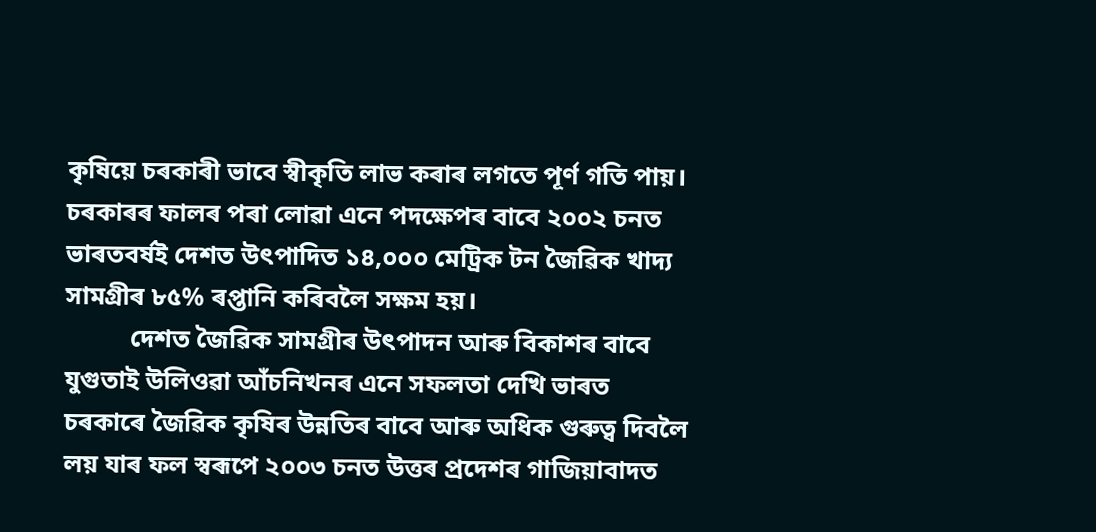কৃষিয়ে চৰকাৰী ভাবে স্বীকৃতি লাভ কৰাৰ লগতে পূর্ণ গতি পায়। চৰকাৰৰ ফালৰ পৰা লোৱা এনে পদক্ষেপৰ বাবে ২০০২ চনত ভাৰতবর্ষই দেশত উৎপাদিত ১৪,০০০ মেট্রিক টন জৈৱিক খাদ্য সামগ্রীৰ ৮৫% ৰপ্তানি কৰিবলৈ সক্ষম হয়।
          দেশত জৈৱিক সামগ্রীৰ উৎপাদন আৰু বিকাশৰ বাবে যুগুতাই উলিওৱা আঁচনিখনৰ এনে সফলতা দেখি ভাৰত চৰকাৰে জৈৱিক কৃষিৰ উন্নতিৰ বাবে আৰু অধিক গুৰুত্ব দিবলৈ লয় যাৰ ফল স্বৰূপে ২০০৩ চনত উত্তৰ প্রদেশৰ গাজিয়াবাদত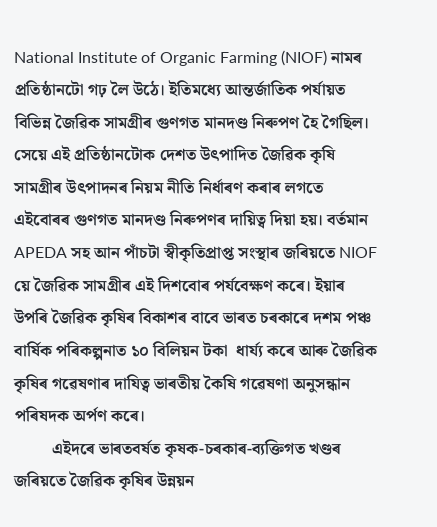National Institute of Organic Farming (NIOF) নামৰ প্রতিষ্ঠানটো গঢ় লৈ উঠে। ইতিমধ্যে আন্তর্জাতিক পর্যায়ত বিভিন্ন জৈৱিক সামগ্রীৰ গুণগত মানদণ্ড নিৰুপণ হৈ গৈছিল। সেয়ে এই প্রতিষ্ঠানটোক দেশত উৎপাদিত জৈৱিক কৃষি সামগ্রীৰ উৎপাদনৰ নিয়ম নীতি নির্ধাৰণ কৰাৰ লগতে এইবোৰৰ গুণগত মানদণ্ড নিৰুপণৰ দায়িত্ব দিয়া হয়। বর্তমান APEDA সহ আন পাঁচটা স্বীকৃতিপ্রাপ্ত সংস্থাৰ জৰিয়তে NIOF য়ে জৈৱিক সামগ্রীৰ এই দিশবোৰ পর্যবেক্ষণ কৰে। ইয়াৰ উপৰি জৈৱিক কৃষিৰ বিকাশৰ বাবে ভাৰত চৰকাৰে দশম পঞ্চ বার্ষিক পৰিকল্পনাত ১০ বিলিয়ন টকা  ধার্য্য কৰে আৰু জৈৱিক কৃষিৰ গৱেষণাৰ দাযিত্ব ভাৰতীয় কৈষি গৱেষণা অনুসন্ধান পৰিষদক অর্পণ কৰে।
         এইদৰে ভাৰতবর্ষত কৃষক-চৰকাৰ-ব্যক্তিগত খণ্ডৰ জৰিয়তে জৈৱিক কৃষিৰ উন্নয়ন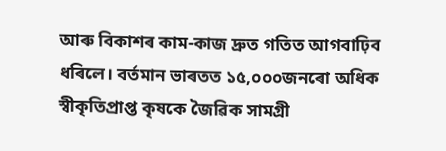আৰু বিকাশৰ কাম-কাজ দ্রুত গতিত আগবাঢ়িব ধৰিলে। বর্তমান ভাৰতত ১৫,০০০জনৰো অধিক স্বীকৃতিপ্রাপ্ত কৃষকে জৈৱিক সামগ্রী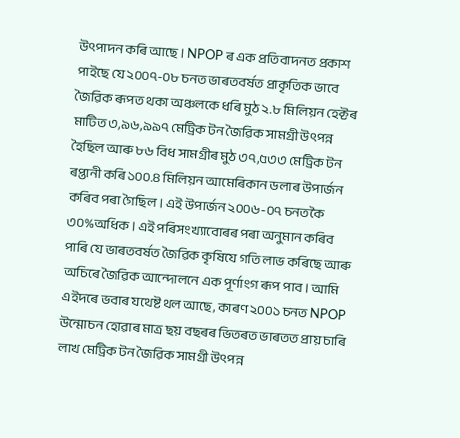উৎপাদন কৰি আছে। NPOP ৰ এক প্রতিবাদনত প্রকাশ পাইছে যে ২০০৭-০৮ চনত ভাৰতবর্ষত প্রাকৃতিক ভাবে জৈৱিক ৰূপত থকা অঞ্চলকে ধৰি মুঠ ২.৮ মিলিয়ন হেক্টৰ মাটিত ৩,৯৬,৯৯৭ মেট্রিক টন জৈৱিক সামগ্রী উৎপন্ন হৈছিল আৰু ৮৬ বিধ সামগ্রীৰ মুঠ ৩৭,৫৩৩ মেট্রিক টন ৰপ্তানী কৰি ১০০.৪ মিলিয়ন আমেৰিকান ডলাৰ উপার্জন কৰিব পৰা গৈছিল। এই উপার্জন ২০০৬-০৭ চনতকৈ ৩০%অধিক। এই পৰিসংখ্যাবোৰৰ পৰা অনুমান কৰিব পাৰি যে ভাৰতবর্ষত জৈৱিক কৃষিযে গতি লাভ কৰিছে আৰু অচিৰে জৈৱিক আন্দোলনে এক পূর্ণাংগ ৰূপ পাব। আমি এইদৰে ভবাৰ যথেষ্ট থল আছে, কাৰণ ২০০১ চনত NPOP উন্মোচন হোৱাৰ মাত্র ছয় বছৰৰ ভিতৰত ভাৰতত প্রায় চাৰি লাখ মেট্রিক টন জৈৱিক সামগ্রী উৎপন্ন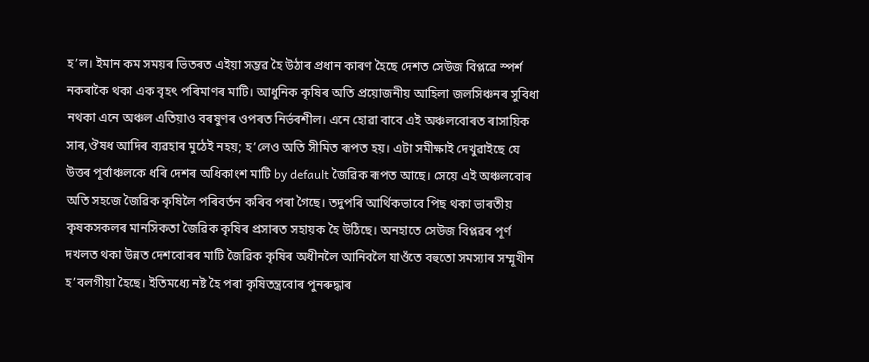হ’ল। ইমান কম সময়ৰ ভিতৰত এইয়া সম্ভৱ হৈ উঠাৰ প্রধান কাৰণ হৈছে দেশত সেউজ বিপ্লৱে স্পর্শ নকৰাকৈ থকা এক বৃহৎ পৰিমাণৰ মাটি। আধুনিক কৃষিৰ অতি প্রয়োজনীয় আহিলা জলসিঞ্চনৰ সুবিধা নথকা এনে অঞ্চল এতিয়াও বৰষুণৰ ওপৰত নির্ভৰশীল। এনে হোৱা বাবে এই অঞ্চলবোৰত ৰাসায়িক সাৰ,ঔষধ আদিৰ ব্যৱহাৰ মুঠেই নহয়; হ’লেও অতি সীমিত ৰূপত হয়। এটা সমীক্ষাই দেখুৱাইছে যে উত্তৰ পূর্বাঞ্চলকে ধৰি দেশৰ অধিকাংশ মাটি by default জৈৱিক ৰূপত আছে। সেয়ে এই অঞ্চলবোৰ অতি সহজে জৈৱিক কৃষিলৈ পৰিবর্তন কৰিব পৰা গৈছে। তদুপৰি আর্থিকভাবে পিছ থকা ভাৰতীয় কৃষকসকলৰ মানসিকতা জৈৱিক কৃষিৰ প্রসাৰত সহায়ক হৈ উঠিছে। অনহাতে সেউজ বিপ্লৱৰ পূর্ণ দখলত থকা উন্নত দেশবোৰৰ মাটি জৈৱিক কৃষিৰ অধীনলৈ আনিবলৈ যাওঁতে বহুতো সমস্যাৰ সম্মূখীন হ’বলগীয়া হৈছে। ইতিমধ্যে নষ্ট হৈ পৰা কৃষিতন্ত্রবোৰ পুনৰুদ্ধাৰ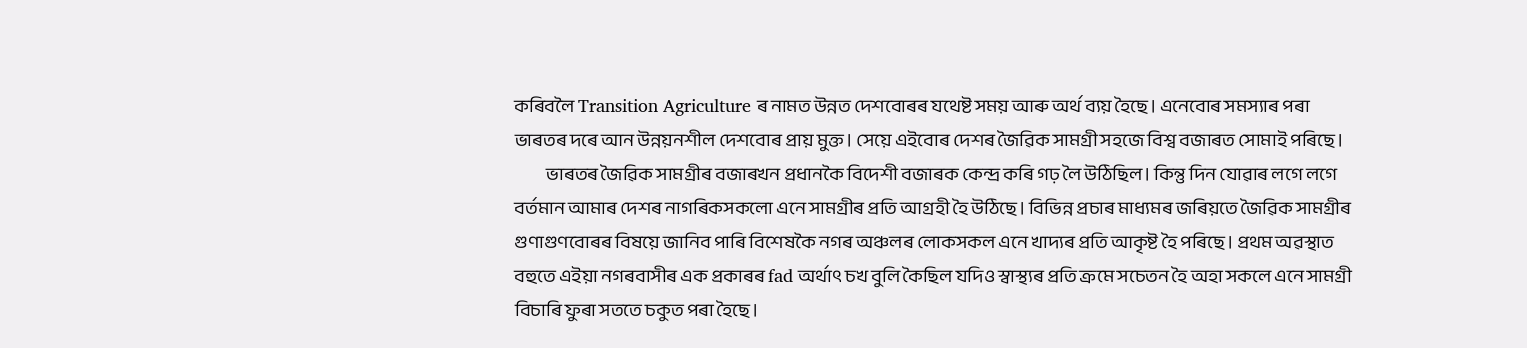কৰিবলৈ Transition Agriculture ৰ নামত উন্নত দেশবোৰৰ যথেষ্ট সময় আৰু অর্থ ব্যয় হৈছে। এনেবোৰ সমস্যাৰ পৰা ভাৰতৰ দৰে আন উন্নয়নশীল দেশবোৰ প্রায় মুক্ত। সেয়ে এইবোৰ দেশৰ জৈৱিক সামগ্রী সহজে বিশ্ব বজাৰত সোমাই পৰিছে।
          ভাৰতৰ জৈৱিক সামগ্রীৰ বজাৰখন প্রধানকৈ বিদেশী বজাৰক কেন্দ্র কৰি গঢ় লৈ উঠিছিল। কিন্তু দিন যোৱাৰ লগে লগে বর্তমান আমাৰ দেশৰ নাগৰিকসকলো এনে সামগ্রীৰ প্রতি আগ্রহী হৈ উঠিছে। বিভিন্ন প্রচাৰ মাধ্যমৰ জৰিয়তে জৈৱিক সামগ্রীৰ গুণাগুণবোৰৰ বিষয়ে জানিব পাৰি বিশেষকৈ নগৰ অঞ্চলৰ লোকসকল এনে খাদ্যৰ প্রতি আকৃষ্ট হৈ পৰিছে। প্রথম অৱস্থাত বহুতে এইয়া নগৰবাসীৰ এক প্রকাৰৰ fad অর্থাৎ চখ বুলি কৈছিল যদিও স্বাস্থ্যৰ প্রতি ক্রমে সচেতন হৈ অহা সকলে এনে সামগ্রী বিচাৰি ফুৰা সততে চকুত পৰা হৈছে।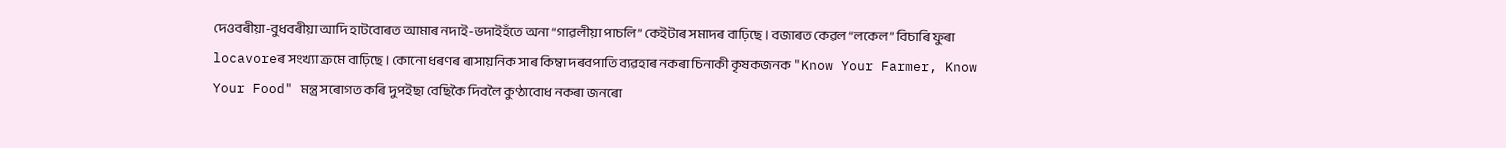দেওবৰীয়া-বুধবৰীয়া আদি হাটবোৰত আমাৰ নদাই-ভদাইহঁতে অনা “গাৱলীয়া পাচলি” কেইটাৰ সমাদৰ বাঢ়িছে। বজাৰত কেৱল “লকেল” বিচাৰি ফুৰা locavoreৰ সংখ্যা ক্রমে বাঢ়িছে। কোনো ধৰণৰ ৰাসায়নিক সাৰ কিম্বা দৰবপাতি ব্যৱহাৰ নকৰা চিনাকী কৃষকজনক "Know Your Farmer, Know Your Food" মন্ত্র সৰোগত কৰি দুপইছা বেছিকৈ দিবলৈ কুণ্ঠাবোধ নকৰা জনৰো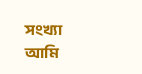সংখ্যা আমি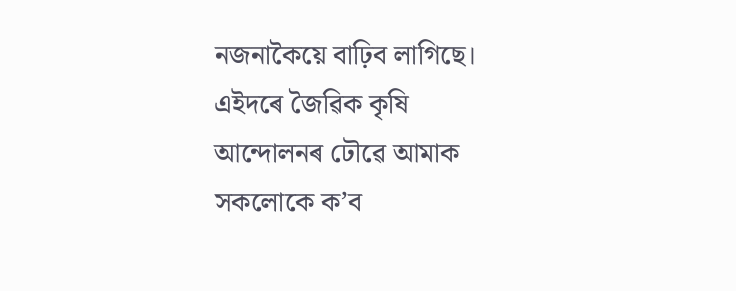নজনাকৈয়ে বাঢ়িব লাগিছে। এইদৰে জৈৱিক কৃষি আন্দোলনৰ ঢৌৱে আমাক সকলোকে ক’ব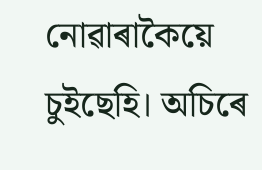নোৱাৰাকৈয়ে চুইছেহি। অচিৰে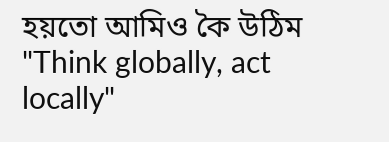হয়তো আমিও কৈ উঠিম "Think globally, act locally"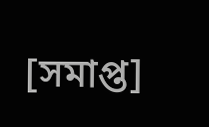[সমাপ্ত]